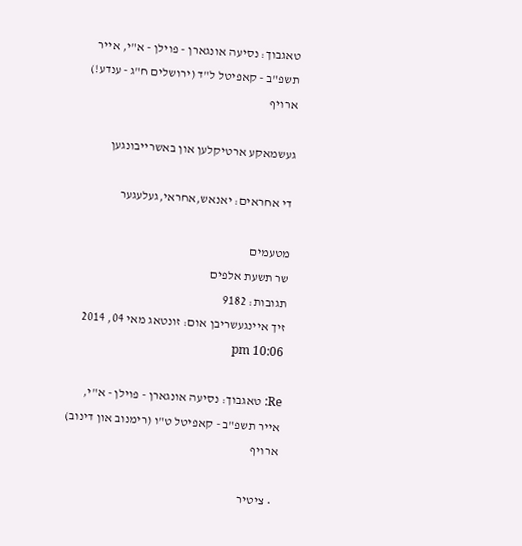טאגבוך: נסיעה אונגארן - פוילן - א"י, אייר תשפ"ב - קאפיטל ל"ד (ירושלים ח"ג - ענדע!) ארויף

געשמאקע ארטיקלען און באשרייבונגען

די אחראים: יאנאש,אחראי,געלעגער

מטעמים
שר תשעת אלפים
תגובות: 9182
זיך איינגעשריבן אום: זונטאג מאי 04, 2014 10:06 pm

Re: טאגבוך: נסיעה אונגארן - פוילן - א"י, אייר תשפ"ב - קאפיטל ט"ו (רימנוב און דינוב) ארויף

  • ציטיר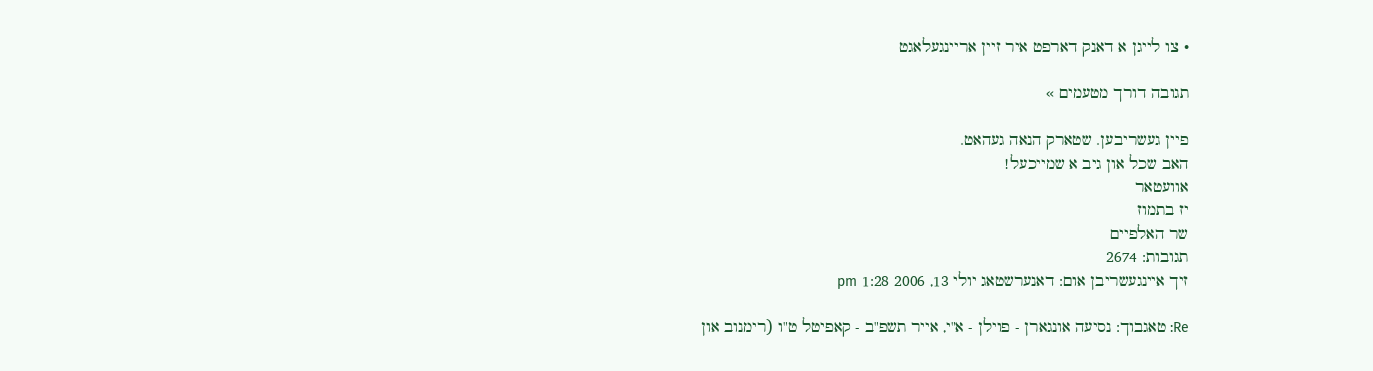• צו לייגן א דאנק דארפט איר זיין אריינגעלאגט

תגובה דורך מטעמים »

פיין געשריבען. שטארק הנאה געהאט.
האב שכל און גיב א שמייכעל!
אוועטאר
יז בתמוז
שר האלפיים
תגובות: 2674
זיך איינגעשריבן אום: דאנערשטאג יולי 13, 2006 1:28 pm

Re: טאגבוך: נסיעה אונגארן - פוילן - א"י, אייר תשפ"ב - קאפיטל ט"ו (רימנוב און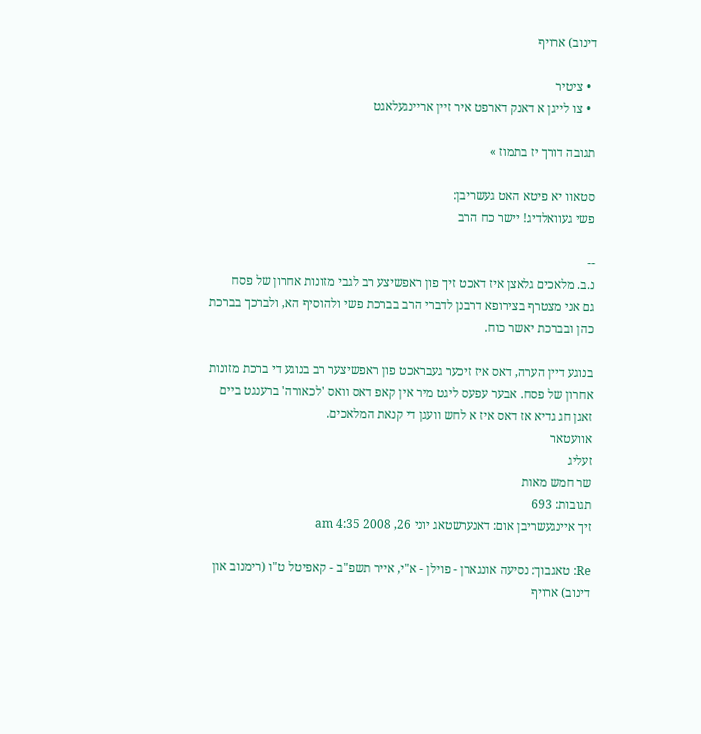דינוב) ארויף

  • ציטיר
  • צו לייגן א דאנק דארפט איר זיין אריינגעלאגט

תגובה דורך יז בתמוז »

סטאוו יא פיטא האט געשריבן:
פשי געוואלדיג! יישר כח הרב

--
נ.ב. מלאכים גלאצן איז דאכט זיך פון ראפשיצע רב לגבי מזונות אחרון של פסח
גם אני מצטרף בצירופא דרבנן לדברי הרב בברכת פשי ולהוסיף הא, ולברכך בברכת כהן ובברכת יאשר כוח.

בנוגע דיין הערה, דאס איז זיכער געבראכט פון ראפשיצער רב בנוגע די ברכת מזונות אחרון של פסח. אבער עפעס ליגט מיר אין קאפ דאס וואס 'לכאורה' ברענגט ביים זאגן חג גדיא אז דאס איז א לחש וועגן די קנאת המלאכים.
אוועטאר
זעליג
שר חמש מאות
תגובות: 693
זיך איינגעשריבן אום: דאנערשטאג יוני 26, 2008 4:35 am

Re: טאגבוך: נסיעה אונגארן - פוילן - א"י, אייר תשפ"ב - קאפיטל ט"ו (רימנוב און דינוב) ארויף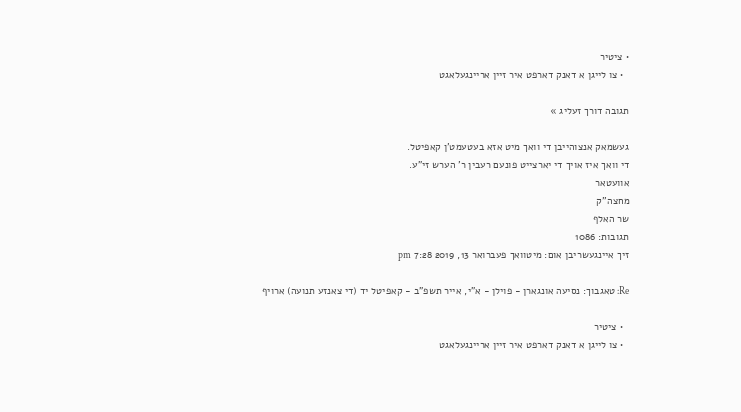• ציטיר
  • צו לייגן א דאנק דארפט איר זיין אריינגעלאגט

תגובה דורך זעליג »

געשמאק אנצוהייבן די וואך מיט אזא בעטעמט'ן קאפיטל.
די וואך איז אויך די יארצייט פונעם רעבין ר' הערש זי"ע.
אוועטאר
מחצה''ק
שר האלף
תגובות: 1086
זיך איינגעשריבן אום: מיטוואך פעברואר 13, 2019 7:28 pm

Re: טאגבוך: נסיעה אונגארן - פוילן - א"י, אייר תשפ"ב - קאפיטל יד (די צאנזע תנועה) ארויף

  • ציטיר
  • צו לייגן א דאנק דארפט איר זיין אריינגעלאגט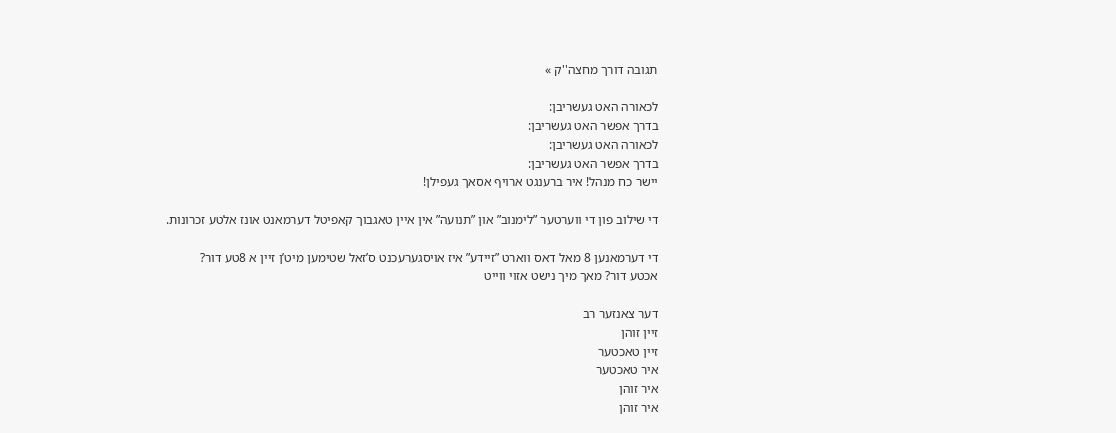תגובה דורך מחצה''ק »

לכאורה האט געשריבן:
בדרך אפשר האט געשריבן:
לכאורה האט געשריבן:
בדרך אפשר האט געשריבן:
יישר כח מנהל! איר ברענגט ארויף אסאך געפילן!

די שילוב פון די ווערטער ”לימנוב” און ”תנועה” אין איין טאגבוך קאפיטל דערמאנט אונז אלטע זכרונות.

די דערמאנען 8 מאל דאס ווארט ”זיידע” איז אויסגערעכנט ס’זאל שטימען מיט’ן זיין א 8טע דור?
אכטע דור? מאך מיך נישט אזוי ווייט

דער צאנזער רב
זיין זוהן
זיין טאכטער
איר טאכטער
איר זוהן
איר זוהן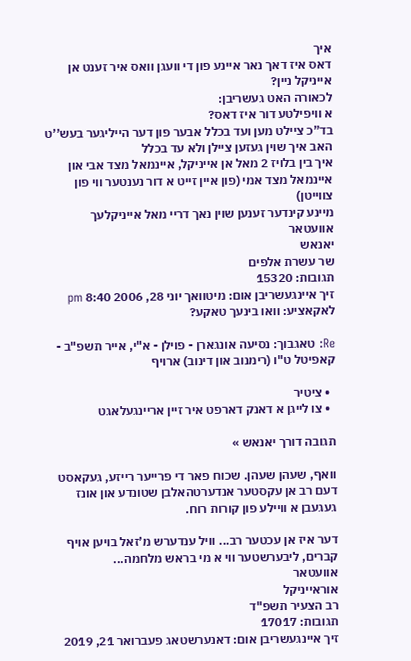איך
דאס איז דאך נאר איינע פון די וועגן וואס איר זענט אן אייניקל ניין?
לכאורה האט געשריבן:
א וויפילטע דור איז דאס?
בד”כ ציילט מען ועד בכלל אבער פון דער הייליגער בעש’’ט האב איך שוין געזען ציילן ולא עד בכלל
איך בין בלויז 2 מאל אן אייניקל, איינמאל מצד אבי און איינמאל מצד אמי (פון איין זייט א דור נענטער ווי פון צווייטן)
מיינע קינדער זענען שוין נאך דריי מאל אייניקלעך
אוועטאר
יאנאש
שר עשרת אלפים
תגובות: 15320
זיך איינגעשריבן אום: מיטוואך יוני 28, 2006 8:40 pm
לאקאציע: וואו בינעך טאקע?

Re: טאגבוך: נסיעה אונגארן - פוילן - א"י, אייר תשפ"ב - קאפיטל ט"ו (רימנוב און דינוב) ארויף

  • ציטיר
  • צו לייגן א דאנק דארפט איר זיין אריינגעלאגט

תגובה דורך יאנאש »

וואף, שעהן שעהן. שכוח פאר די פרייער רייזע, געקאסט דעם רב אן עקסטער אנדערטהאלבן שטונדע און אונז געגעבן א וויילע פון קורות רוח.

דער איז אן עכטער רב... וויל ענדערש מ’זאל בויען אויף קברים, ליבערשטער ווי א מי בראש מלחמה...
אוועטאר
אוראייניקל
רב הצעיר תשפ"ד
תגובות: 17017
זיך איינגעשריבן אום: דאנערשטאג פעברואר 21, 2019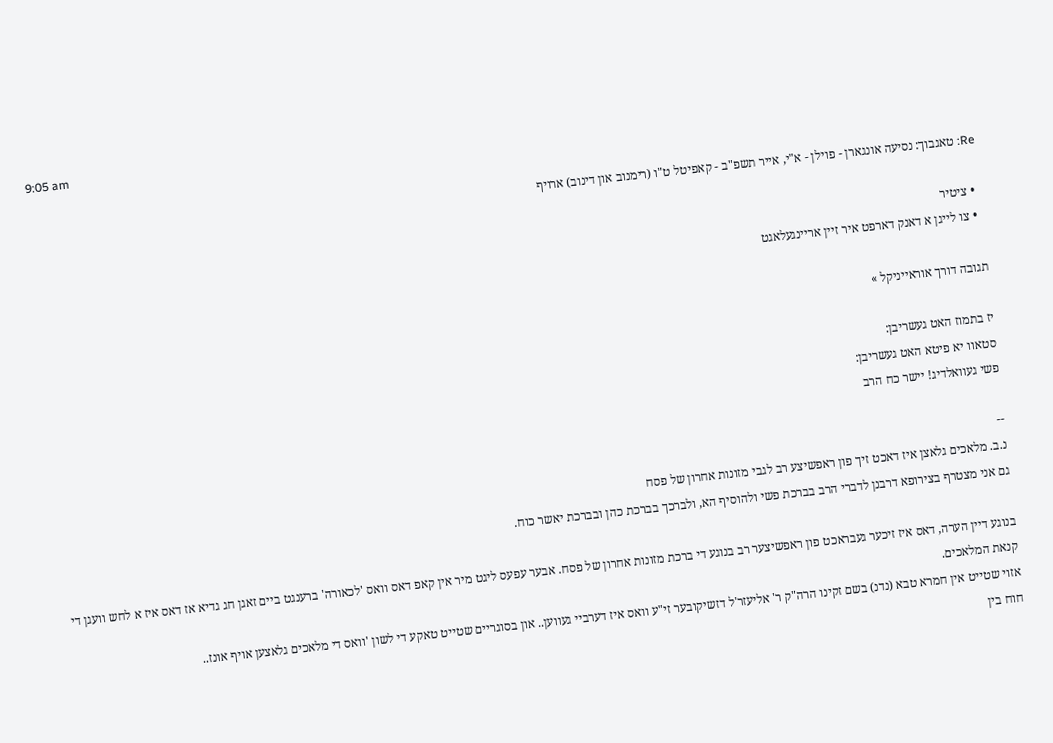9:05 am

Re: טאגבוך: נסיעה אונגארן - פוילן - א"י, אייר תשפ"ב - קאפיטל ט"ו (רימנוב און דינוב) ארויף

  • ציטיר
  • צו לייגן א דאנק דארפט איר זיין אריינגעלאגט

תגובה דורך אוראייניקל »

יז בתמוז האט געשריבן:
סטאוו יא פיטא האט געשריבן:
פשי געוואלדיג! יישר כח הרב

--
נ.ב. מלאכים גלאצן איז דאכט זיך פון ראפשיצע רב לגבי מזונות אחרון של פסח
גם אני מצטרף בצירופא דרבנן לדברי הרב בברכת פשי ולהוסיף הא, ולברכך בברכת כהן ובברכת יאשר כוח.

בנוגע דיין הערה, דאס איז זיכער געבראכט פון ראפשיצער רב בנוגע די ברכת מזונות אחרון של פסח. אבער עפעס ליגט מיר אין קאפ דאס וואס 'לכאורה' ברענגט ביים זאגן חג גדיא אז דאס איז א לחש וועגן די קנאת המלאכים.
אזוי שטייט אין חמרא טבא (נדנ) בשם זקינו הרה"ק ר' אליעזר'ל דזשיקובער זי"ע וואס איז דערביי געווען.. און בסוגריים שטייט טאקע די לשון 'וואס די מלאכים גלאצען אויף אונז..
חוח בין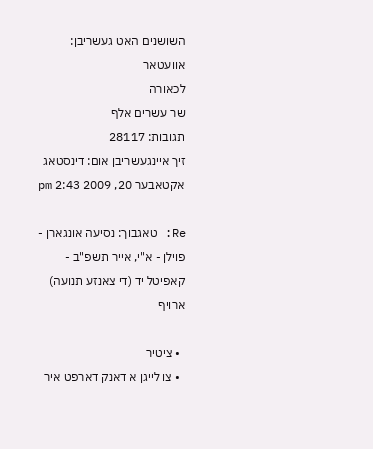השושנים האט געשריבן:
אוועטאר
לכאורה
שר עשרים אלף
תגובות: 28117
זיך איינגעשריבן אום: דינסטאג אקטאבער 20, 2009 2:43 pm

Re: טאגבוך: נסיעה אונגארן - פוילן - א"י, אייר תשפ"ב - קאפיטל יד (די צאנזע תנועה) ארויף

  • ציטיר
  • צו לייגן א דאנק דארפט איר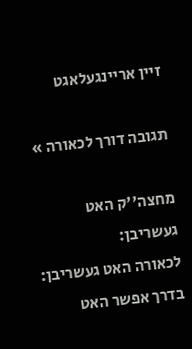זיין אריינגעלאגט

תגובה דורך לכאורה »

מחצה''ק האט געשריבן:
לכאורה האט געשריבן:
בדרך אפשר האט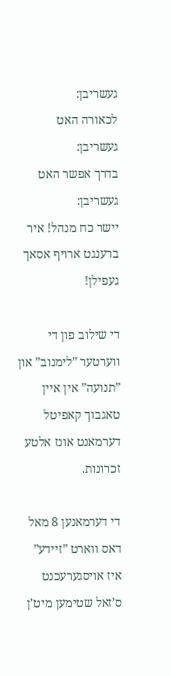געשריבן:
לכאורה האט געשריבן:
בדרך אפשר האט געשריבן:
יישר כח מנהל! איר ברענגט ארויף אסאך געפילן!

די שילוב פון די ווערטער ”לימנוב” און ”תנועה” אין איין טאגבוך קאפיטל דערמאנט אונז אלטע זכרונות.

די דערמאנען 8 מאל דאס ווארט ”זיידע” איז אויסגערעכנט ס’זאל שטימען מיט’ן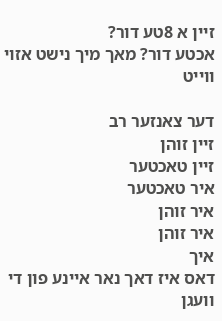זיין א 8טע דור?
אכטע דור? מאך מיך נישט אזוי ווייט

דער צאנזער רב
זיין זוהן
זיין טאכטער
איר טאכטער
איר זוהן
איר זוהן
איך
דאס איז דאך נאר איינע פון די וועגן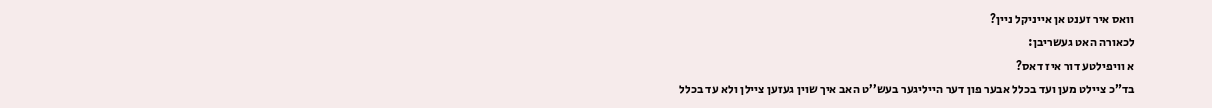וואס איר זענט אן אייניקל ניין?
לכאורה האט געשריבן:
א וויפילטע דור איז דאס?
בד”כ ציילט מען ועד בכלל אבער פון דער הייליגער בעש’’ט האב איך שוין געזען ציילן ולא עד בכלל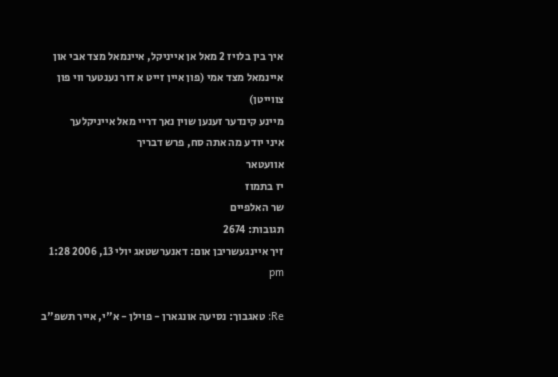איך בין בלויז 2 מאל אן אייניקל, איינמאל מצד אבי און איינמאל מצד אמי (פון איין זייט א דור נענטער ווי פון צווייטן)
מיינע קינדער זענען שוין נאך דריי מאל אייניקלעך
איני יודע מה אתה סח, פרש דבריך
אוועטאר
יז בתמוז
שר האלפיים
תגובות: 2674
זיך איינגעשריבן אום: דאנערשטאג יולי 13, 2006 1:28 pm

Re: טאגבוך: נסיעה אונגארן - פוילן - א"י, אייר תשפ"ב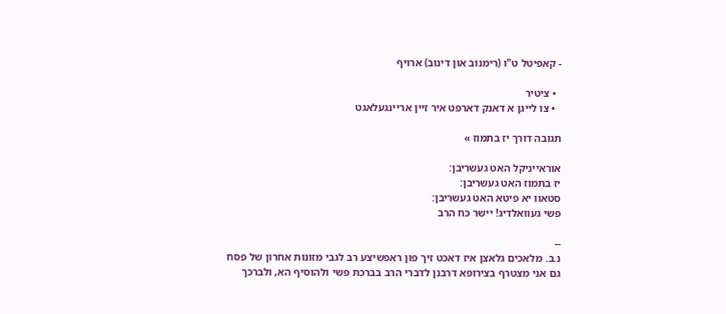- קאפיטל ט"ו (רימנוב און דינוב) ארויף

  • ציטיר
  • צו לייגן א דאנק דארפט איר זיין אריינגעלאגט

תגובה דורך יז בתמוז »

אוראייניקל האט געשריבן:
יז בתמוז האט געשריבן:
סטאוו יא פיטא האט געשריבן:
פשי געוואלדיג! יישר כח הרב

--
נ.ב. מלאכים גלאצן איז דאכט זיך פון ראפשיצע רב לגבי מזונות אחרון של פסח
גם אני מצטרף בצירופא דרבנן לדברי הרב בברכת פשי ולהוסיף הא, ולברכך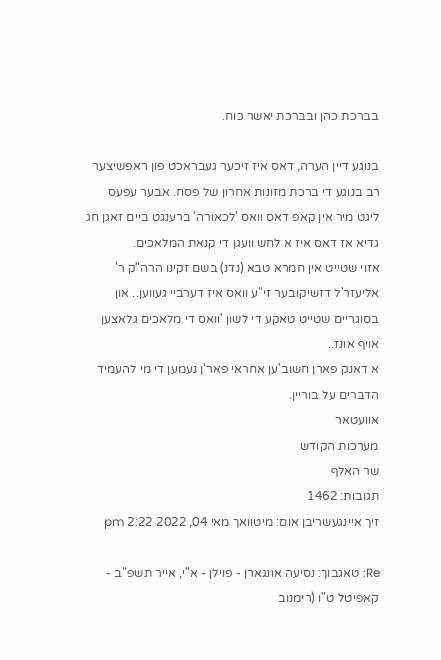בברכת כהן ובברכת יאשר כוח.

בנוגע דיין הערה, דאס איז זיכער געבראכט פון ראפשיצער רב בנוגע די ברכת מזונות אחרון של פסח. אבער עפעס ליגט מיר אין קאפ דאס וואס 'לכאורה' ברענגט ביים זאגן חג גדיא אז דאס איז א לחש וועגן די קנאת המלאכים.
אזוי שטייט אין חמרא טבא (נדנ) בשם זקינו הרה"ק ר' אליעזר'ל דזשיקובער זי"ע וואס איז דערביי געווען.. און בסוגריים שטייט טאקע די לשון 'וואס די מלאכים גלאצען אויף אונז..
א דאנק פארן חשוב'ען אחראי פאר'ן נעמען די מי להעמיד הדברים על בוריין.
אוועטאר
מערכות הקודש
שר האלף
תגובות: 1462
זיך איינגעשריבן אום: מיטוואך מאי 04, 2022 2:22 pm

Re: טאגבוך: נסיעה אונגארן - פוילן - א"י, אייר תשפ"ב - קאפיטל ט"ו (רימנוב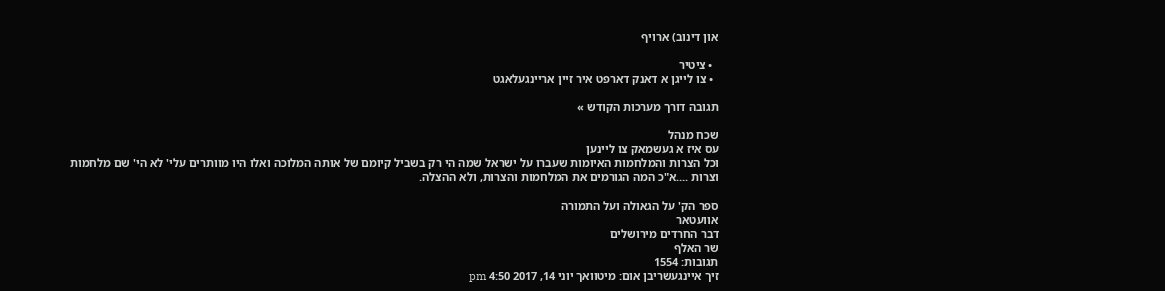און דינוב) ארויף

  • ציטיר
  • צו לייגן א דאנק דארפט איר זיין אריינגעלאגט

תגובה דורך מערכות הקודש »

שכח מנהל
עס איז א געשמאק צו ליינען
וכל הצרות והמלחמות האיומות שעברו על ישראל שמה הי רק בשביל קיומם של אותה המלוכה ואלו היו מוותרים עלי' לא הי' שם מלחמות וצרות ....א"כ המה הגורמים את המלחמות והצרות, ולא ההצלה.

ספר הק' על הגאולה ועל התמורה
אוועטאר
דבר החרדים מירושלים
שר האלף
תגובות: 1554
זיך איינגעשריבן אום: מיטוואך יוני 14, 2017 4:50 pm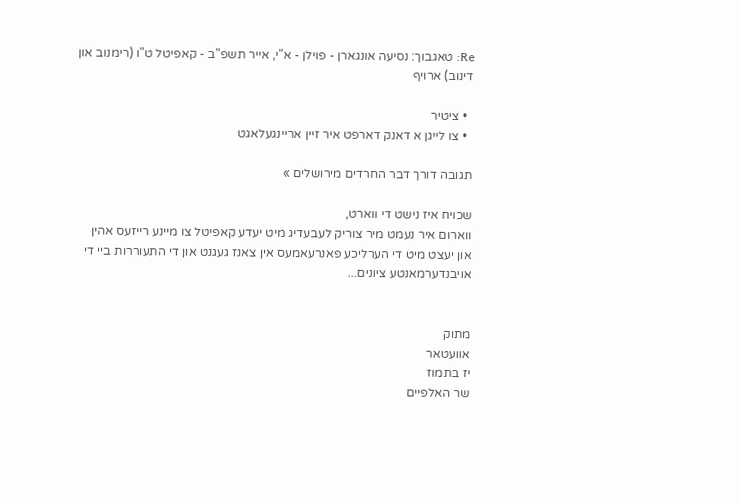Re: טאגבוך: נסיעה אונגארן - פוילן - א"י, אייר תשפ"ב - קאפיטל ט"ו (רימנוב און דינוב) ארויף

  • ציטיר
  • צו לייגן א דאנק דארפט איר זיין אריינגעלאגט

תגובה דורך דבר החרדים מירושלים »

שכויח איז נישט די ווארט,
ווארום איר נעמט מיר צוריק לעבעדיג מיט יעדע קאפיטל צו מיינע רייזעס אהין
און יעצט מיט די הערליכע פאנרעאמעס אין צאנז געגנט און די התעוררות ביי די אויבנדערמאנטע ציונים...


מתוק
אוועטאר
יז בתמוז
שר האלפיים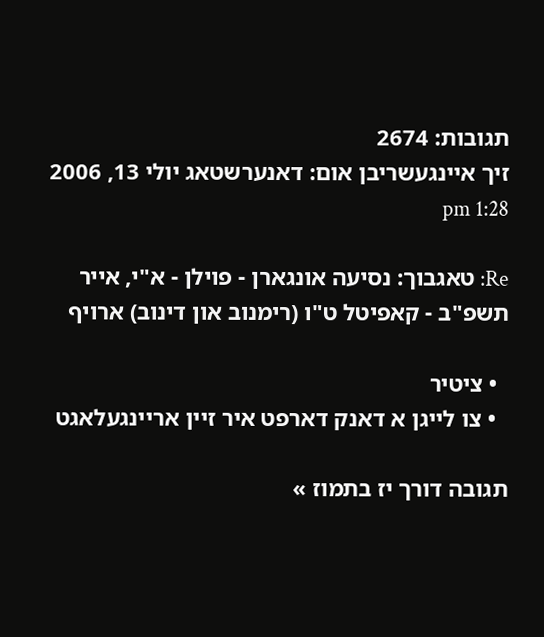תגובות: 2674
זיך איינגעשריבן אום: דאנערשטאג יולי 13, 2006 1:28 pm

Re: טאגבוך: נסיעה אונגארן - פוילן - א"י, אייר תשפ"ב - קאפיטל ט"ו (רימנוב און דינוב) ארויף

  • ציטיר
  • צו לייגן א דאנק דארפט איר זיין אריינגעלאגט

תגובה דורך יז בתמוז »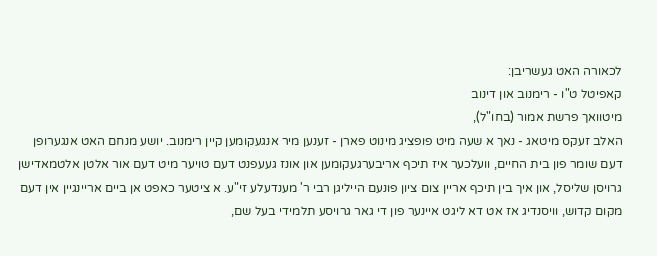לכאורה האט געשריבן:
קאפיטל ט"ו - רימנוב און דינוב
מיטוואך פרשת אמור (בחו"ל),
האלב זעקס מיטאג - נאך א שעה מיט פופציג מינוט פארן - זענען מיר אנגעקומען קיין רימנוב. יושע מנחם האט אנגערופן דעם שומר פון בית החיים, וועלכער איז תיכף אריבערגעקומען און אונז געעפנט דעם טויער מיט דעם אור אלטן אלטמאדישן גרויסן שליסל, און איך בין תיכף אריין צום ציון פונעם הייליגן רבי ר' מענדעלע זי"ע. א ציטער כאפט אן ביים אריינגיין אין דעם מקום קדוש, וויסנדיג אז אט דא ליגט איינער פון די גאר גרויסע תלמידי בעל שם,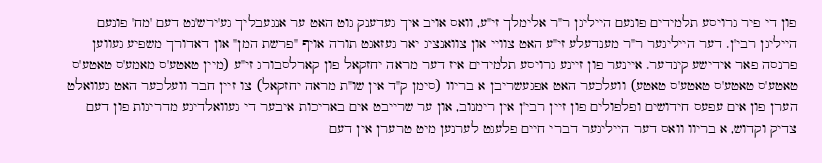פון די פיר גרויסע תלמידים פונעם הייליגן ר"ר אלימלך זי"ע, וואס אויב איך געדענק גוט האט ער אנגעבליך גע'ירש'נט דעם 'מח' פונעם הייליגן רבי'ן. דער הייליגער ר"ר מענדעלע זי"ע האט צוויי און צוואנציג יאר געזאגט תורה אויף "פרשת המן" און דאדורך משפיע געווען פרנסה פאר אידישע קינדער. איינער פון זיינע גרויסע תלמידים איז דער מראה יחזקאל פון קארלסבורג זי"ע (מיין טאטע'ס מאמע'ס טאטע'ס טאטע'ס טאטע'ס טאטע'ס טאטע) וועלכער האט אפגעשריבן א בריוו (סימן ק"ד אין שו"ת מראה יחזקאל) צו זיין חבר וועלכער האט געוואלט הערן פון אים עפעס חידושים ופלפולים פון זיין רבי'ן אין רימנוב, און ער שרייבט אים באריכות איבער די געוואלדיגע מדריגות פון דעם צדיק וקדוש, א בריוו וואס דער הייליגער דברי חיים פלעגט לערנען מיט טרערן אין דעם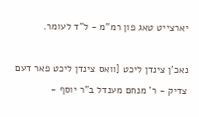יארצייט טאג פון רמ"מ - ל"ד לעומר.

נאכ'ן צינדן ליכט [וואס צינדן ליכט פאר דעם צדיק - ר' מנחם מענדל ב"ר יוסף -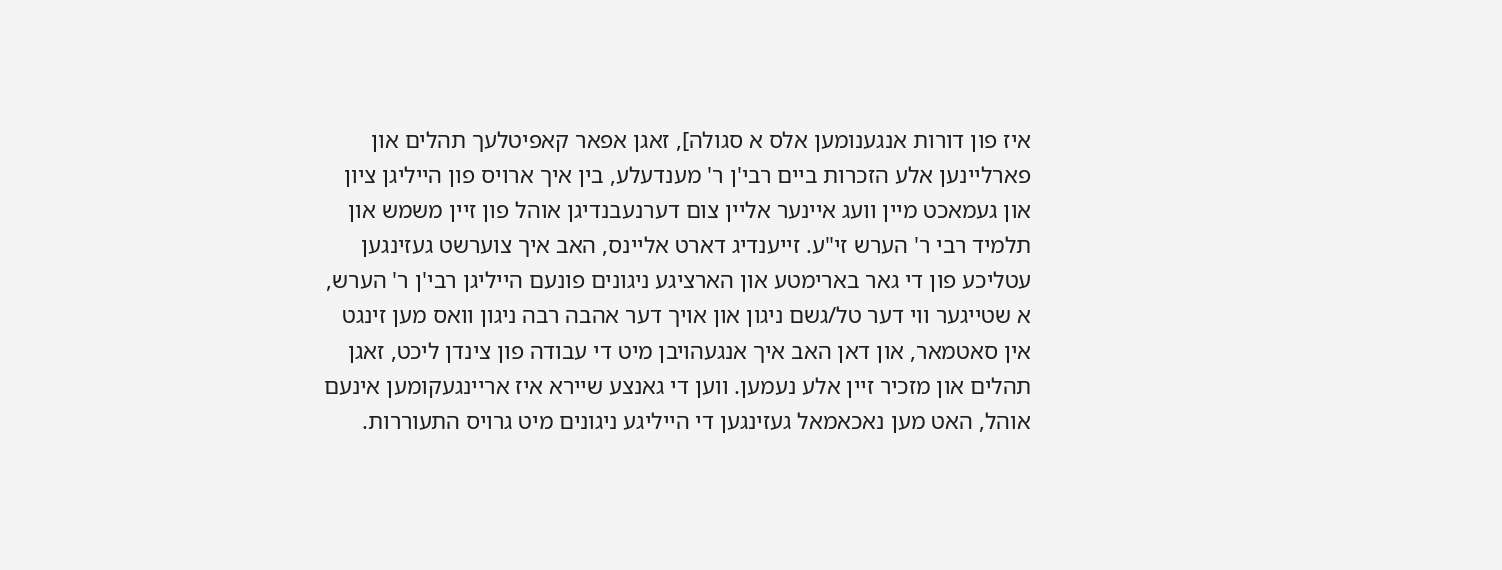איז פון דורות אנגענומען אלס א סגולה], זאגן אפאר קאפיטלעך תהלים און פארליינען אלע הזכרות ביים רבי'ן ר' מענדעלע, בין איך ארויס פון הייליגן ציון און געמאכט מיין וועג איינער אליין צום דערנעבנדיגן אוהל פון זיין משמש און תלמיד רבי ר' הערש זי"ע. זייענדיג דארט אליינס, האב איך צוערשט געזינגען עטליכע פון די גאר בארימטע און הארציגע ניגונים פונעם הייליגן רבי'ן ר' הערש, א שטייגער ווי דער טל/גשם ניגון און אויך דער אהבה רבה ניגון וואס מען זינגט אין סאטמאר, און דאן האב איך אנגעהויבן מיט די עבודה פון צינדן ליכט, זאגן תהלים און מזכיר זיין אלע נעמען. ווען די גאנצע שיירא איז אריינגעקומען אינעם אוהל, האט מען נאכאמאל געזינגען די הייליגע ניגונים מיט גרויס התעוררות.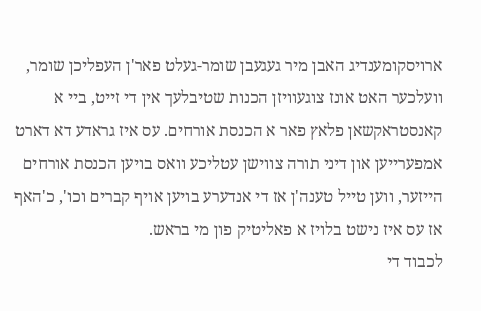ארויסקומענדיג האבן מיר געגעבן שומר-געלט פאר'ן העפליכן שומר, וועלכער האט אונז צוגעוויזן הכנות שטיבלעך אין די זייט, ביי א קאנסטראקשאן פלאץ פאר א הכנסת אורחים. עס איז גראדע דא דארט אמפערייען און דיני תורה צווישן עטליכע וואס בויען הכנסת אורחים הייזער, ווען טייל טענה'ן אז די אנדערע בויען אויף קברים וכו', כ'האף אז עס איז נישט בלויז א פאליטיק פון מי בראש.
לכבוד די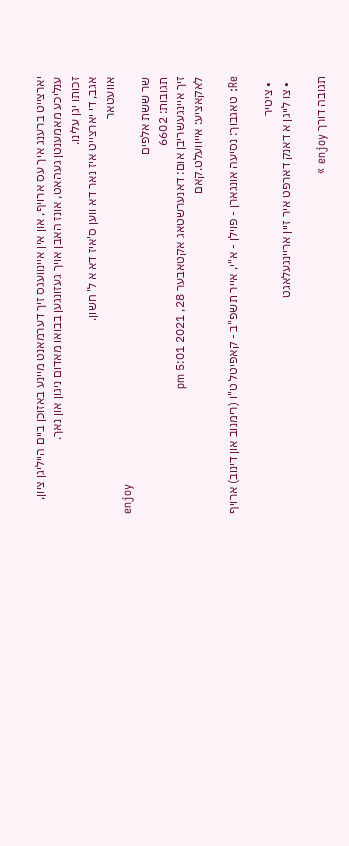יארצייט ברענג איך עס ארויף, און אין איינוועגס זיך דערמאנט מיינע באזוכן ביים הייליגן ציון, ענליכע מאמענטן געהאט, אונז האבן אויך געזונגען בבואו מאדום ניגון און נאך.
זכותו יגן עלינו.
אגב, די יארצייט איז נאר דא ווען ס'איז דא א ל' חשון.
אוועטאר
enjoy
שר ששת אלפים
תגובות: 6602
זיך איינגעשריבן אום: דאנערשטאג אקטאבער 28, 2021 5:01 pm
לאקאציע: אייוועלט.קאם

Re: טאגבוך: נסיעה אונגארן - פוילן - א"י, אייר תשפ"ב - קאפיטל ט"ו (רימנוב און דינוב) ארויף

  • ציטיר
  • צו לייגן א דאנק דארפט איר זיין אריינגעלאגט

תגובה דורך enjoy »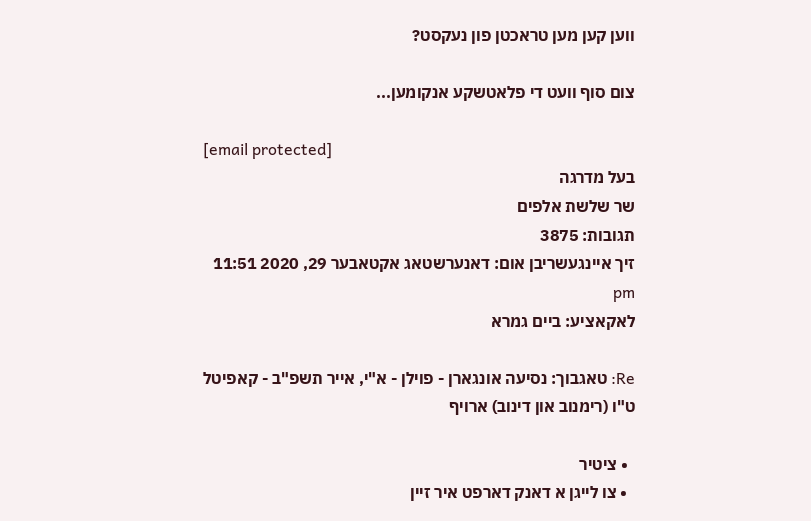ווען קען מען טראכטן פון נעקסט?

צום סוף וועט די פלאטשקע אנקומען...

[email protected]
בעל מדרגה
שר שלשת אלפים
תגובות: 3875
זיך איינגעשריבן אום: דאנערשטאג אקטאבער 29, 2020 11:51 pm
לאקאציע: ביים גמרא

Re: טאגבוך: נסיעה אונגארן - פוילן - א"י, אייר תשפ"ב - קאפיטל ט"ו (רימנוב און דינוב) ארויף

  • ציטיר
  • צו לייגן א דאנק דארפט איר זיין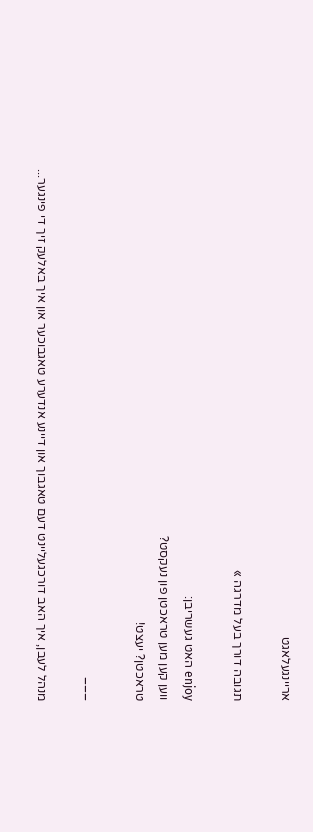אריינגעלאגט

תגובה דורך בעל מדרגה »

enjoy האט געשריבן:
ווען קען מען טראכטן פון נעקסט?
טראכטן? יעצט!

___

מנהל לעבן, איך האב דורכגעליינט דעם טאגבוך און דיינע אנדערע טאגבוכער און איך באלעק זיך די פינגער...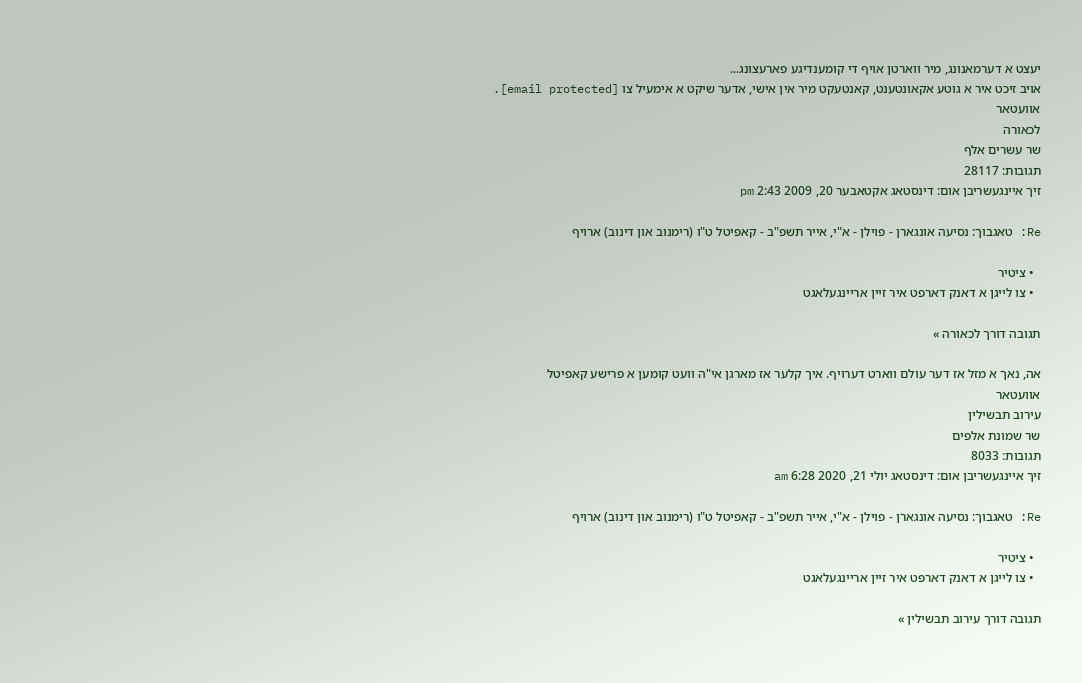יעצט א דערמאנונג, מיר ווארטן אויף די קומענדיגע פארעצונג...
אויב זיכט איר א גוטע אקאונטענט, קאנטעקט מיר אין אישי, אדער שיקט א אימעיל צו [email protected].
אוועטאר
לכאורה
שר עשרים אלף
תגובות: 28117
זיך איינגעשריבן אום: דינסטאג אקטאבער 20, 2009 2:43 pm

Re: טאגבוך: נסיעה אונגארן - פוילן - א"י, אייר תשפ"ב - קאפיטל ט"ו (רימנוב און דינוב) ארויף

  • ציטיר
  • צו לייגן א דאנק דארפט איר זיין אריינגעלאגט

תגובה דורך לכאורה »

אה, נאך א מזל אז דער עולם ווארט דערויף. איך קלער אז מארגן אי"ה וועט קומען א פרישע קאפיטל
אוועטאר
עירוב תבשילין
שר שמונת אלפים
תגובות: 8033
זיך איינגעשריבן אום: דינסטאג יולי 21, 2020 6:28 am

Re: טאגבוך: נסיעה אונגארן - פוילן - א"י, אייר תשפ"ב - קאפיטל ט"ו (רימנוב און דינוב) ארויף

  • ציטיר
  • צו לייגן א דאנק דארפט איר זיין אריינגעלאגט

תגובה דורך עירוב תבשילין »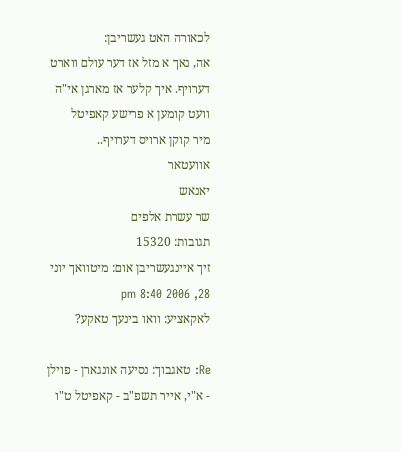לכאורה האט געשריבן:
אה, נאך א מזל אז דער עולם ווארט דערויף. איך קלער אז מארגן אי"ה וועט קומען א פרישע קאפיטל
מיר קוקן ארויס דערויף..
אוועטאר
יאנאש
שר עשרת אלפים
תגובות: 15320
זיך איינגעשריבן אום: מיטוואך יוני 28, 2006 8:40 pm
לאקאציע: וואו בינעך טאקע?

Re: טאגבוך: נסיעה אונגארן - פוילן - א"י, אייר תשפ"ב - קאפיטל ט"ו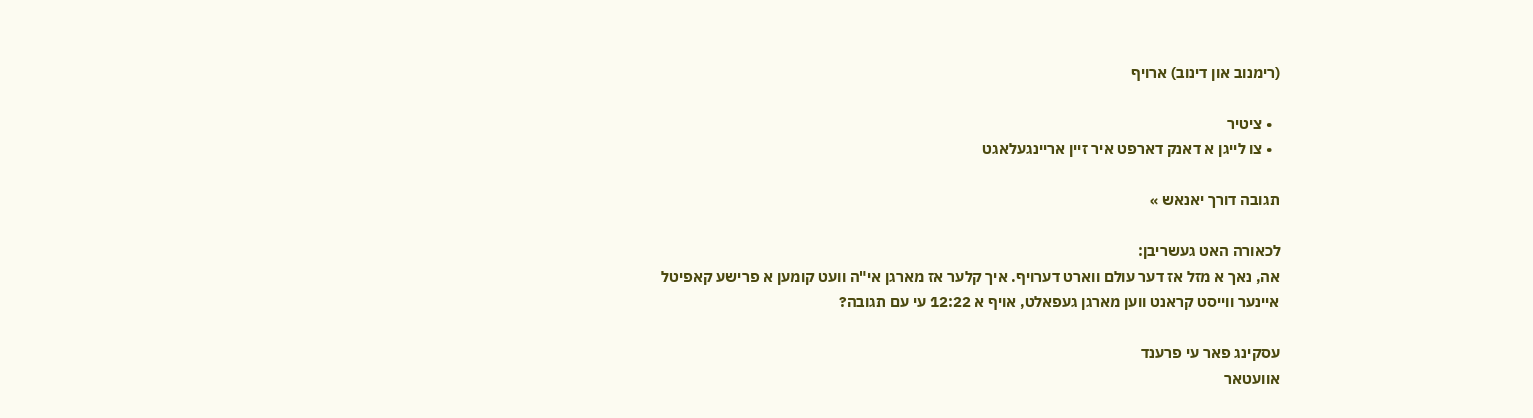(רימנוב און דינוב) ארויף

  • ציטיר
  • צו לייגן א דאנק דארפט איר זיין אריינגעלאגט

תגובה דורך יאנאש »

לכאורה האט געשריבן:
אה, נאך א מזל אז דער עולם ווארט דערויף. איך קלער אז מארגן אי"ה וועט קומען א פרישע קאפיטל
איינער ווייסט קראנט ווען מארגן געפאלט, אויף א 12:22 עי עם תגובה?

עסקינג פאר עי פרענד
אוועטאר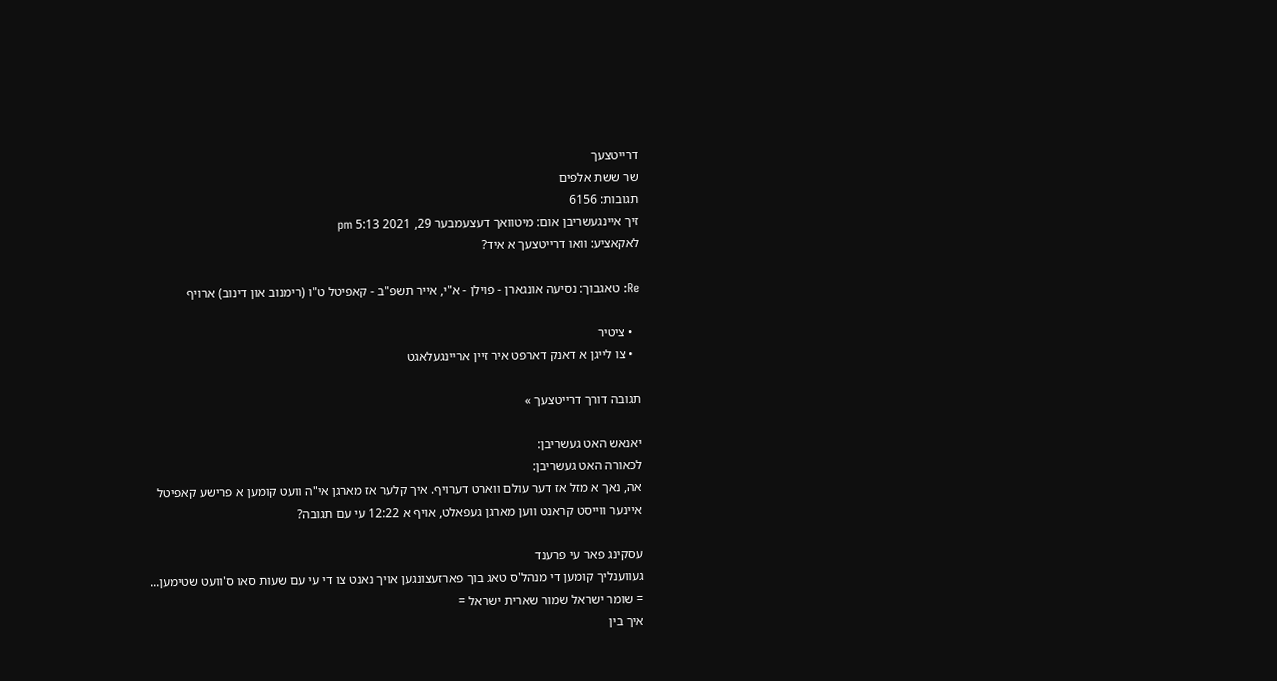דרייטצעך
שר ששת אלפים
תגובות: 6156
זיך איינגעשריבן אום: מיטוואך דעצעמבער 29, 2021 5:13 pm
לאקאציע: וואו דרייטצעך א איד?

Re: טאגבוך: נסיעה אונגארן - פוילן - א"י, אייר תשפ"ב - קאפיטל ט"ו (רימנוב און דינוב) ארויף

  • ציטיר
  • צו לייגן א דאנק דארפט איר זיין אריינגעלאגט

תגובה דורך דרייטצעך »

יאנאש האט געשריבן:
לכאורה האט געשריבן:
אה, נאך א מזל אז דער עולם ווארט דערויף. איך קלער אז מארגן אי"ה וועט קומען א פרישע קאפיטל
איינער ווייסט קראנט ווען מארגן געפאלט, אויף א 12:22 עי עם תגובה?

עסקינג פאר עי פרענד
געווענליך קומען די מנהל'ס טאג בוך פארזעצונגען אויך נאנט צו די עי עם שעות סאו ס'וועט שטימען...
= שומר ישראל שמור שארית ישראל =
איך בין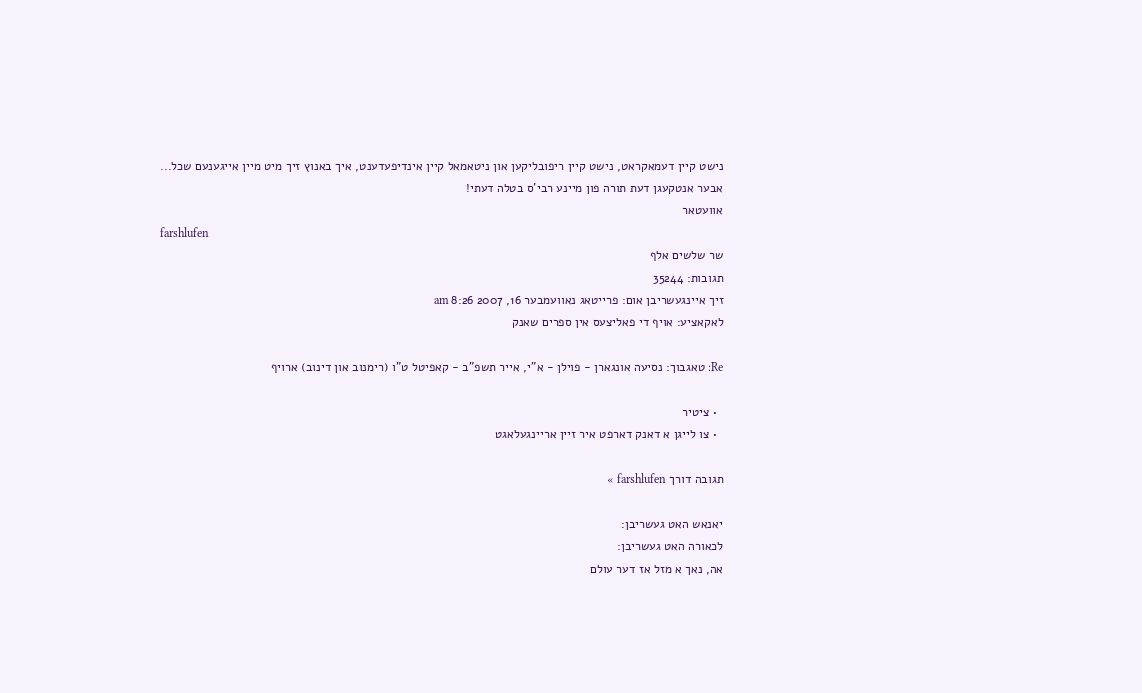נישט קיין דעמאקראט, נישט קיין ריפובליקען און ניטאמאל קיין אינדיפעדענט, איך באנוץ זיך מיט מיין אייגענעם שכל...
אבער אנטקעגן דעת תורה פון מיינע רבי'ס בטלה דעתי!
אוועטאר
farshlufen
שר שלשים אלף
תגובות: 35244
זיך איינגעשריבן אום: פרייטאג נאוועמבער 16, 2007 8:26 am
לאקאציע: אויף די פאליצעס אין ספרים שאנק

Re: טאגבוך: נסיעה אונגארן - פוילן - א"י, אייר תשפ"ב - קאפיטל ט"ו (רימנוב און דינוב) ארויף

  • ציטיר
  • צו לייגן א דאנק דארפט איר זיין אריינגעלאגט

תגובה דורך farshlufen »

יאנאש האט געשריבן:
לכאורה האט געשריבן:
אה, נאך א מזל אז דער עולם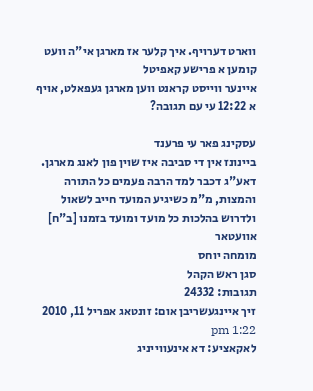ווארט דערויף. איך קלער אז מארגן אי"ה וועט קומען א פרישע קאפיטל
איינער ווייסט קראנט ווען מארגן געפאלט, אויף א 12:22 עי עם תגובה?

עסקינג פאר עי פרענד
ביינונז אין די סביבה איז שוין פון לאנג מארגן.
דאע"ג דכבר למד הרבה פעמים כל התורה והמצות, מ"מ כשיגיע המועד חייב לשאול ולדרוש בהלכות כל מועד ומועד בזמנו [ב"ח]
אוועטאר
מומחה יוחס
סגן ראש הקהל
תגובות: 24332
זיך איינגעשריבן אום: זונטאג אפריל 11, 2010 1:22 pm
לאקאציע: דא אינעווייניג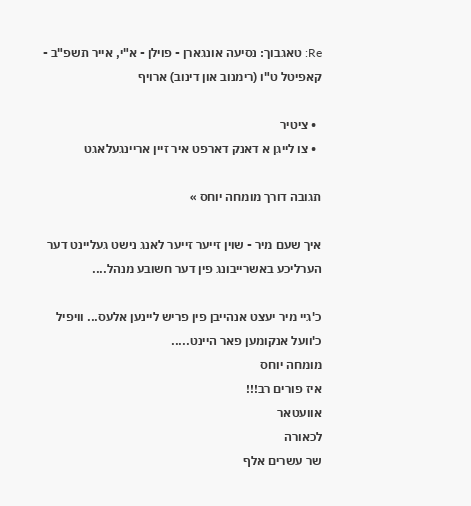Re: טאגבוך: נסיעה אונגארן - פוילן - א"י, אייר תשפ"ב - קאפיטל ט"ו (רימנוב און דינוב) ארויף

  • ציטיר
  • צו לייגן א דאנק דארפט איר זיין אריינגעלאגט

תגובה דורך מומחה יוחס »

איך שעם מיר - שוין זייער זייער לאנג נישט געליינט דער הערליכע באשרייבונג פין דער חשובע מנהל....

כ'גיי מיר יעצט אנהייבן פין פריש ליינען אלעס... וויפיל כ'וועל אנקומען פאר היינט.....
מומחה יוחס
איז פורים רב!!!
אוועטאר
לכאורה
שר עשרים אלף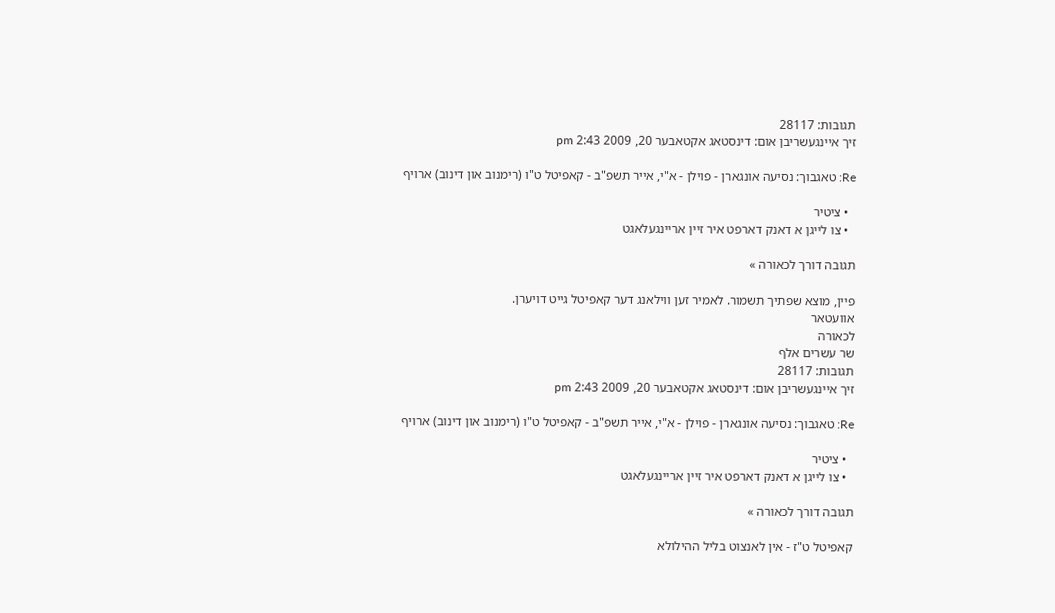תגובות: 28117
זיך איינגעשריבן אום: דינסטאג אקטאבער 20, 2009 2:43 pm

Re: טאגבוך: נסיעה אונגארן - פוילן - א"י, אייר תשפ"ב - קאפיטל ט"ו (רימנוב און דינוב) ארויף

  • ציטיר
  • צו לייגן א דאנק דארפט איר זיין אריינגעלאגט

תגובה דורך לכאורה »

פיין, מוצא שפתיך תשמור. לאמיר זען ווילאנג דער קאפיטל גייט דויערן.
אוועטאר
לכאורה
שר עשרים אלף
תגובות: 28117
זיך איינגעשריבן אום: דינסטאג אקטאבער 20, 2009 2:43 pm

Re: טאגבוך: נסיעה אונגארן - פוילן - א"י, אייר תשפ"ב - קאפיטל ט"ו (רימנוב און דינוב) ארויף

  • ציטיר
  • צו לייגן א דאנק דארפט איר זיין אריינגעלאגט

תגובה דורך לכאורה »

קאפיטל ט"ז - אין לאנצוט בליל ההילולא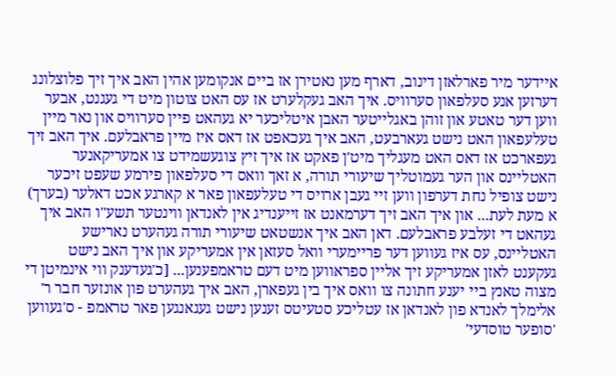איידער מיר פארלאזן דינוב, דארף מען נאטירן אז ביים אנקומען אהין האב איך זיך פלוצלונג דערזען אנע סעלפאון סערוויס. איך האב געקלערט אז עס האט צוטון מיט די געגנט, אבער ווען דער טאטע און זוהן באגלייטער האבן איטליכער יא געהאט פיין סערוויס און נאר מיין טעלעפאון האט נישט געארבעט, האב איך געכאפט אז דאס איז מיין פראבלעם. איך האב זיך געפארכט אז דאס האט מעגליך מיט'ן פאקט אז איך זיץ צוגעשמידט צו אמעריקאנער האטליינס און הער געמוטליך שיעורי תורה, א זאך וואס די סעלפאון פירמע שעפט זיכער נישט צופיל נחת דערפון ווען זיי געבן ארויס די טעלעפאון פאר א קארגע אכט דאלער (בערך) א מעת לעת... און איך האב זיך דערמאנט אז זייענדיג אין לאנדאן ווינטער תשע"ו האב איך געהאט די זעלבע פראבלעם. דאן האב איך אנשטאט שיעורי תורה געהערט נארישע האטליינס, עס איז געווען דער פריימערי וואל סעזאן אין אמעריקע און איך האב נישט געקענט לאזן אמעריקע זיך אליין ספראווען מיט דעם טראמפענען... [כ'געדענק ווי אינמיטן די מצוה טאנץ ביי יענע חתונה צו וואס איך בין געפארן, האב איך געהערט פון אונזער חבר ר' אלימלך לאנדא פון לאנדאן אז עטליכע סטעיטס זענען נישט געגאנגען פאר טראמפ - ס'געווען 'סופער טוסדעי'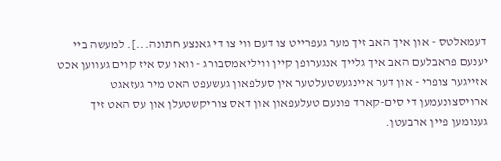דעמאלטס - און איך האב זיך מער געפרייט צו דעם ווי צו די גאנצע חתונה...]. למעשה ביי יענעם פראבלעם האב איך גלייך אנגערופן קיין וויליאמסבורג - וואו עס איז קוים געווען אכט אזייגער צופרי - און דער איינגעשטעלטער אין סעלפאון געשעפט האט מיר געזאגט ארויסצונעמען די סים-קארד פונעם טעלעפאון און דאס צוריקשטעלן און עס האט זיך גענומען פיין ארבעטן.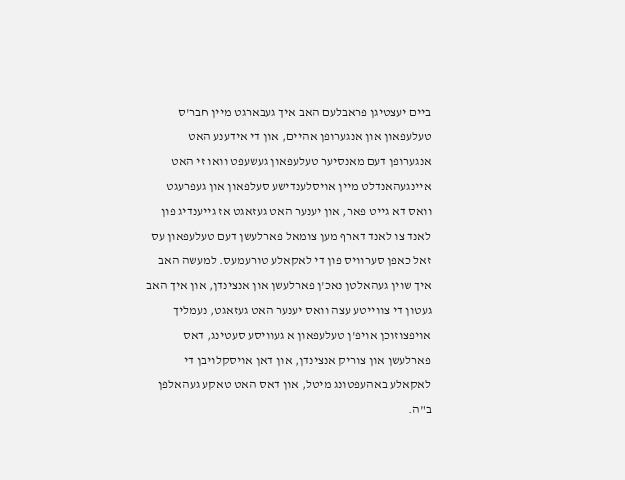ביים יעצטיגן פראבלעם האב איך געבארגט מיין חבר'ס טעלעפאון און אנגערופן אהיים, און די אידענע האט אנגערופן דעם מאנסיער טעלעפאון געשעפט וואו זי האט איינגעהאנדלט מיין אויסלענדישע סעלפאון און געפרעגט וואס דא גייט פאר, און יענער האט געזאגט אז גייענדיג פון לאנד צו לאנד דארף מען צומאל פארלעשן דעם טעלעפאון עס זאל כאפן סערוויס פון די לאקאלע טורעמעס. למעשה האב איך שוין געהאלטן נאכ'ן פארלעשן און אנצינדן, און איך האב געטון די צווייטע עצה וואס יענער האט געזאגט, נעמליך אויפצוזוכן אויפ'ן טעלעפאון א געוויסע סעטינג, דאס פארלעשן און צוריק אנצינדן, און דאן אויסקלויבן די לאקאלע באהעפטונג מיטל, און דאס האט טאקע געהאלפן ב"ה.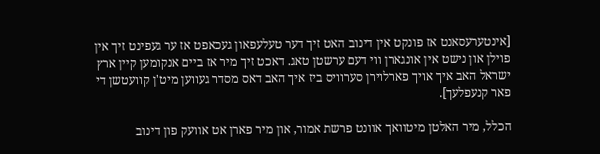[אינטערעסאנט אז פונקט אין דינוב האט זיך דער טעלעפאון געכאפט אז ער געפינט זיך אין פוילן און נישט אין אונגארן ווי דעם ערשטן טאג. דאכט זיך מיר אז ביים אנקומען קיין ארץ ישראל האב איך אויך פארלוירן סערוויס ביז איך האב דאס מסדר געווען מיט'ן קוועטשן די פאר קנעפלעך].

הכלל, מיר האלטן מיטוואך אוונט פרשת אמור, און מיר פארן אט אוועק פון דינוב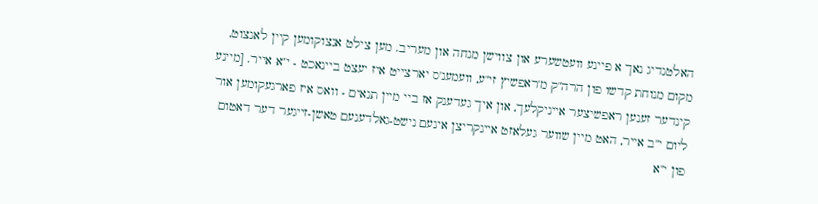האלטנדיג נאך א פיינע וועטשערע און צווישן מנחה און מעריב. מען צילט אנצוקומען קיין לאנצוט, מקום מנוחת קדשו פון הרה"ק מ'ראפשיץ זי"ע, וועמענ'ס יארצייט איז יעצט ביינאכט - י"א אייר. [מיינע קינדער זענען ראפשיצער אייניקלעך, און איך געדענק אז ביי מיין תנאים - וואס איז פארגעקומען אור ליום י"ב אייר, האט מיין שווער געלאזט איינקריצן אינעם נישט-גאלדענעם טאשן-זייגער דער דאטום פון י"א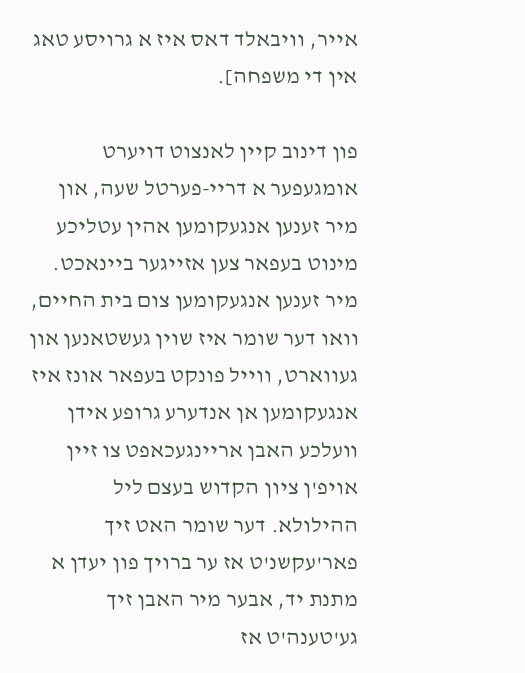אייר, וויבאלד דאס איז א גרויסע טאג אין די משפחה].

פון דינוב קיין לאנצוט דויערט אומגעפער א דריי-פערטל שעה, און מיר זענען אנגעקומען אהין עטליכע מינוט בעפאר צען אזייגער ביינאכט. מיר זענען אנגעקומען צום בית החיים, וואו דער שומר איז שוין געשטאנען און געווארט, ווייל פונקט בעפאר אונז איז אנגעקומען אן אנדערע גרופע אידן וועלכע האבן אריינגעכאפט צו זיין אויפ'ן ציון הקדוש בעצם ליל ההילולא. דער שומר האט זיך פאר'עקשנ'ט אז ער ברויך פון יעדן א מתנת יד, אבער מיר האבן זיך גע'טענה'ט אז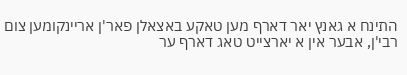התינח א גאנץ יאר דארף מען טאקע באצאלן פאר'ן אריינקומען צום רבי'ן, אבער אין א יארצייט טאג דארף ער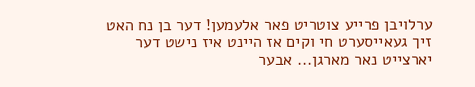ערלויבן פרייע צוטריט פאר אלעמען! דער בן נח האט זיך געאייסערט חי וקים אז היינט איז נישט דער יארצייט נאר מארגן... אבער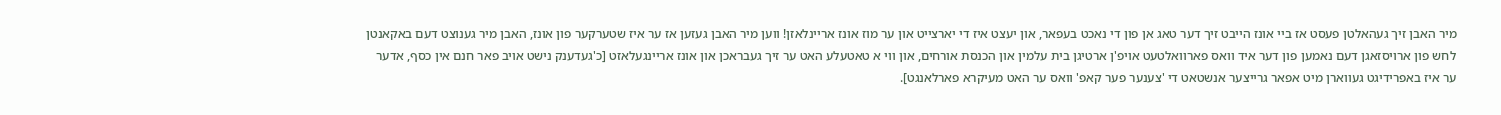מיר האבן זיך געהאלטן פעסט אז ביי אונז הייבט זיך דער טאג אן פון די נאכט בעפאר, און יעצט איז די יארצייט און ער מוז אונז אריינלאזן! ווען מיר האבן געזען אז ער איז שטערקער פון אונז, האבן מיר גענוצט דעם באקאנטן לחש פון ארויסזאגן דעם נאמען פון דער איד וואס פארוואלטעט אויפ'ן ארטיגן בית עלמין און הכנסת אורחים, און ווי א טאטעלע האט ער זיך געבראכן און אונז אריינגעלאזט [כ'געדענק נישט אויב פאר חנם אין כסף, אדער ער איז באפרידיגט געווארן מיט אפאר גרייצער אנשטאט די 'צענער פער קאפ' וואס ער האט מעיקרא פארלאנגט].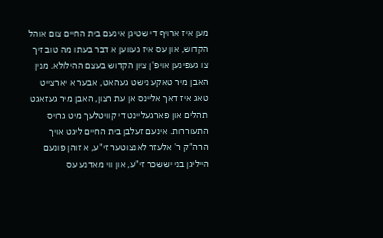מען איז ארויף די שטיגן אינעם בית החיים צום אוהל הקדוש, און עס איז געווען א דבר בעתו מה טוב זיך צו געפינען אויפ'ן ציון הקדוש בעצם ההילולא. מנין האבן מיר טאקע נישט געהאט, אבער א יארצייט טאג איז דאך אליינס אן עת רצון, האבן מיר געזאגט תהלים און פארגעליינט די קוויטלעך מיט גרויס התעוררות. אינעם זעלבן בית החיים ליגט אויך הרה"ק ר' אלעזר לאנצוטער זי"ע, א זוהן פונעם הייליגן בני יששכר זי"ע, און ווי מאדנע עס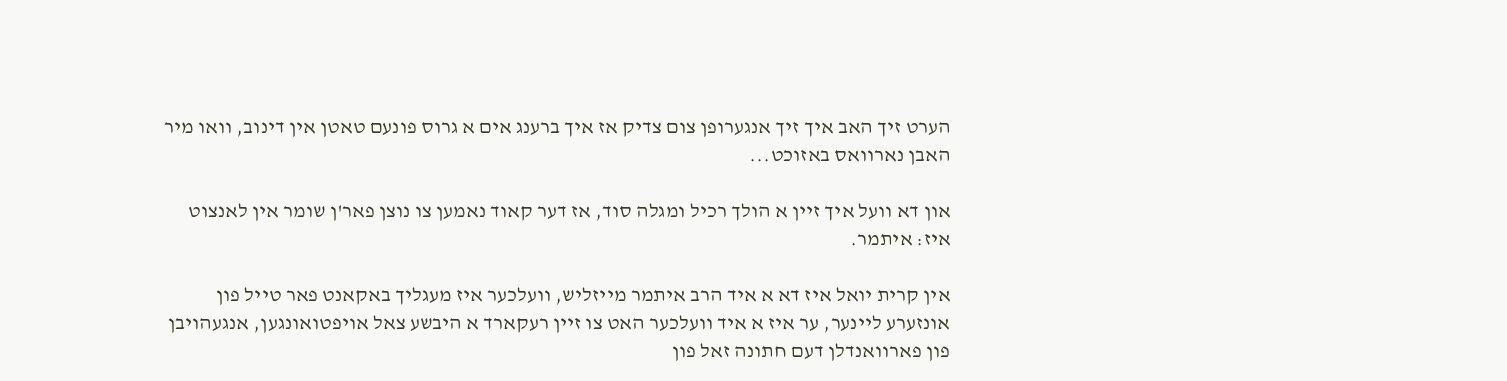הערט זיך האב איך זיך אנגערופן צום צדיק אז איך ברענג אים א גרוס פונעם טאטן אין דינוב, וואו מיר האבן נארוואס באזוכט...

און דא וועל איך זיין א הולך רכיל ומגלה סוד, אז דער קאוד נאמען צו נוצן פאר'ן שומר אין לאנצוט איז: איתמר.

אין קרית יואל איז דא א איד הרב איתמר מייזליש, וועלכער איז מעגליך באקאנט פאר טייל פון אונזערע ליינער, ער איז א איד וועלכער האט צו זיין רעקארד א היבשע צאל אויפטואונגען, אנגעהויבן פון פארוואנדלן דעם חתונה זאל פון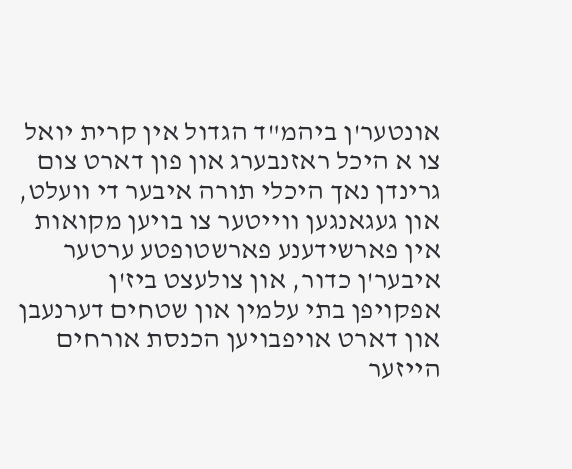אונטער'ן ביהמ"ד הגדול אין קרית יואל צו א היכל ראזנבערג און פון דארט צום גרינדן נאך היכלי תורה איבער די וועלט, און געגאנגען ווייטער צו בויען מקואות אין פארשידענע פארשטופטע ערטער איבער'ן כדור, און צולעצט ביז'ן אפקויפן בתי עלמין און שטחים דערנעבן און דארט אויפבויען הכנסת אורחים הייזער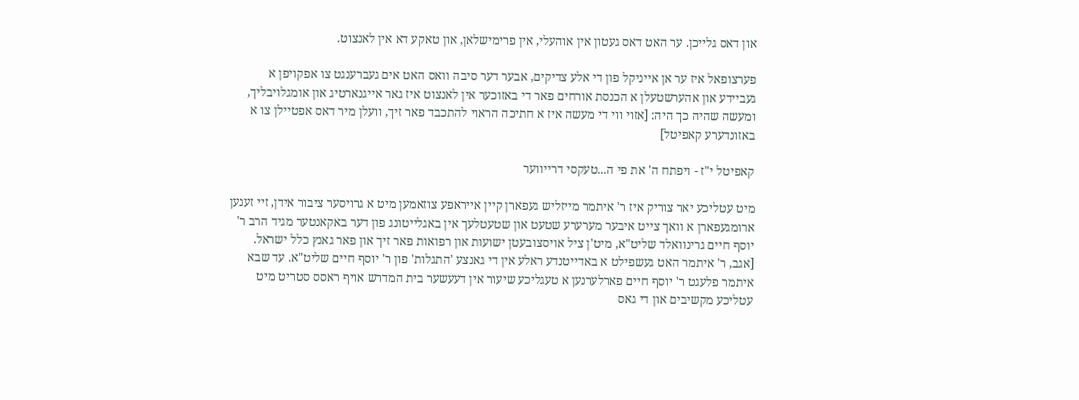און דאס גלייכן. ער האט דאס געטון אין אוהעלי, אין פרימישלאן, און טאקע דא אין לאנצוט.

פערצופאל איז ער אן אייניקל פון די אלע צדיקים, אבער דער סיבה וואס האט אים געברענגט צו אפקויפן א געביידע און אהערשטעלן א הכנסת אורחים פאר די באזוכער אין לאנצוט איז גאר אייגנארטיג און אומגלויבליך, ומעשה שהיה כך היה: [אזוי ווי די מעשה איז א חתיכה הראוי להתכבד פאר זיך, וועלן מיר דאס אפטיילן צו א באזונדערע קאפיטל]

קאפיטל י"ז - ויפתח ה' את פי ה...טעקסי דרייווער

מיט עטליכע יאר צוריק איז ר' איתמר מייזליש געפארן קיין אייראפע צוזאמען מיט א גרויסער ציבור אידן, זיי זענען ארומגעפארן א וואך צייט איבער מערערע שטעט און שטעטלעך אין באגלייטונג פון דער באקאנטער מגיד הרב ר' יוסף חיים גרינוואלד שליט"א, מיט'ן ציל אויסצובעטן ישועות און רפואות פאר זיך און פאר גאנץ כלל ישראל. [אגב, ר' איתמר האט געשפילט א באדייטנדע ראלע אין די גאנצע 'התגלות' פון ר' יוסף חיים שליט"א. עד שבא איתמר פלעגט ר' יוסף חיים פארלערנען א טעגליכע שיעור אין דעעשער בית המדרש אויף ראסס סטריט מיט עטליכע מקשיבים און די גאס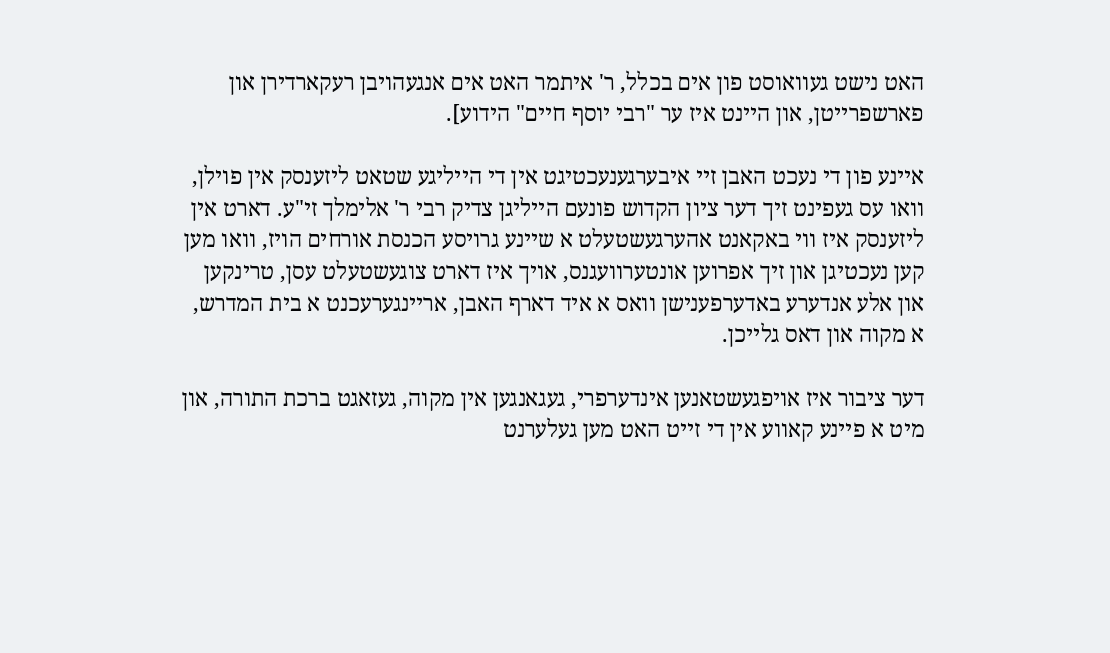האט נישט געוואוסט פון אים בכלל, ר' איתמר האט אים אנגעהויבן רעקארדירן און פארשפרייטן, און היינט איז ער "רבי יוסף חיים" הידוע].

איינע פון די נעכט האבן זיי איבערגענעכטיגט אין די הייליגע שטאט ליזענסק אין פוילן, וואו עס געפינט זיך דער ציון הקדוש פונעם הייליגן צדיק רבי ר' אלימלך זי"ע. דארט אין ליזענסק איז ווי באקאנט אהערגעשטעלט א שיינע גרויסע הכנסת אורחים הויז, וואו מען קען נעכטיגן און זיך אפרוען אונטערוועגנס, אויך איז דארט צוגעשטעלט עסן, טרינקען און אלע אנדערע באדערפענישן וואס א איד דארף האבן, אריינגערעכנט א בית המדרש, א מקוה און דאס גלייכן.

דער ציבור איז אויפגעשטאנען אינדערפרי, געגאנגען אין מקוה, געזאגט ברכת התורה, און מיט א פיינע קאווע אין די זייט האט מען געלערנט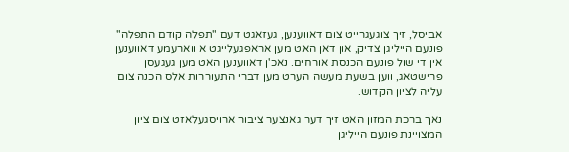אביסל, זיך צוגעגרייט צום דאווענען, געזאגט דעם "תפלה קודם התפלה" פונעם הייליגן צדיק, און דאן האט מען אראפגעלייגט א ווארעמע דאווענען אין די שול פונעם הכנסת אורחים. נאכ'ן דאווענען האט מען געגעסן פרישטאג, ווען בשעת מעשה הערט מען דברי התעוררות אלס הכנה צום עליה לציון הקדוש.

נאך ברכת המזון האט זיך דער גאנצער ציבור ארויסגעלאזט צום ציון המצויינת פונעם הייליגן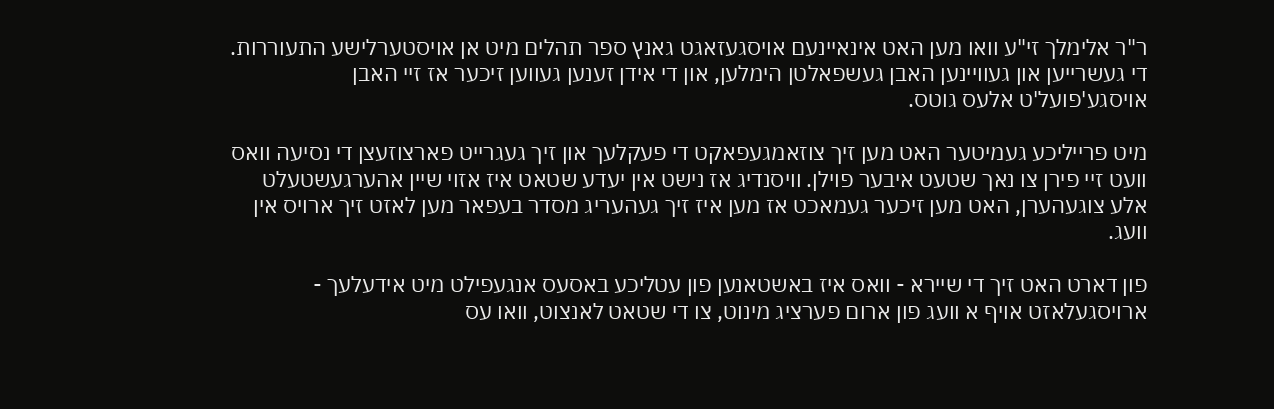ר"ר אלימלך זי"ע וואו מען האט אינאיינעם אויסגעזאגט גאנץ ספר תהלים מיט אן אויסטערלישע התעוררות. די געשרייען און געוויינען האבן געשפאלטן הימלען, און די אידן זענען געווען זיכער אז זיי האבן אויסגע'פועל'ט אלעס גוטס.

מיט פרייליכע געמיטער האט מען זיך צוזאמגעפאקט די פעקלעך און זיך געגרייט פארצוזעצן די נסיעה וואס וועט זיי פירן צו נאך שטעט איבער פוילן. וויסנדיג אז נישט אין יעדע שטאט איז אזוי שיין אהערגעשטעלט אלע צוגעהערן, האט מען זיכער געמאכט אז מען איז זיך געהעריג מסדר בעפאר מען לאזט זיך ארויס אין וועג.

פון דארט האט זיך די שיירא - וואס איז באשטאנען פון עטליכע באסעס אנגעפילט מיט אידעלעך - ארויסגעלאזט אויף א וועג פון ארום פערציג מינוט, צו די שטאט לאנצוט, וואו עס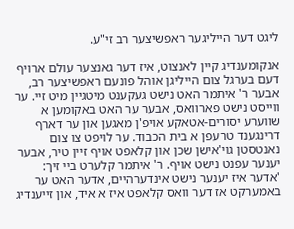ליגט דער הייליגער ראפשיצער רב זי"ע.

אנקומענדיג קיין לאנצוט, איז דער גאנצער עולם ארויף דעם בערגל צום הייליגן אוהל פונעם ראפשיצער רב, אבער ר' איתמר האט נישט געקענט מיטגיין מיט זיי. ער ווייסט נישט פארוואס, אבער ער האט באקומען א שווערע יסורים-אטאקע אויפ'ן מאגען און ער דארף דרינגענד טרעפן א בית הכבוד. ער לויפט צו צום נאנטסטן גוי'אישן שכן און קלאפט אויף זיין טיר, אבער יענער עפנט נישט אויף. ר' איתמר קלערט ביי זיך: 'אדער איז יענער נישט אינדערהיים, אדער האט ער באמערקט אז דער וואס קלאפט איז א איד, און זייענדיג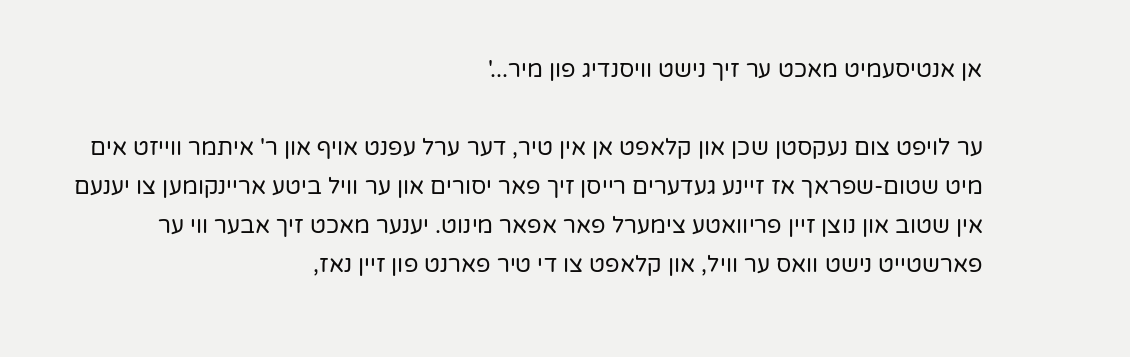אן אנטיסעמיט מאכט ער זיך נישט וויסנדיג פון מיר...'

ער לויפט צום נעקסטן שכן און קלאפט אן אין טיר, דער ערל עפנט אויף און ר' איתמר ווייזט אים מיט שטום-שפראך אז זיינע געדערים רייסן זיך פאר יסורים און ער וויל ביטע אריינקומען צו יענעם אין שטוב און נוצן זיין פריוואטע צימערל פאר אפאר מינוט. יענער מאכט זיך אבער ווי ער פארשטייט נישט וואס ער וויל, און קלאפט צו די טיר פארנט פון זיין נאז,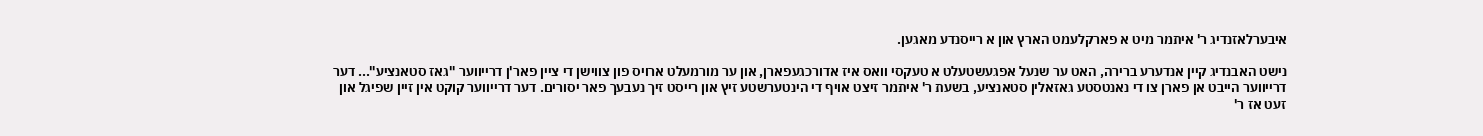איבערלאזנדיג ר' איתמר מיט א פארקלעמט הארץ און א רייסנדע מאגען.

נישט האבנדיג קיין אנדערע ברירה, האט ער שנעל אפגעשטעלט א טעקסי וואס איז אדורכגעפארן, און ער מורמעלט ארויס פון צווישן די ציין פאר'ן דרייווער "גאז סטאנציע"... דער דרייווער הייבט אן פארן צו די נאנטסטע גאזאלין סטאנציע, בשעת ר' איתמר זיצט אויף די הינטערשטע זיץ און רייסט זיך נעבעך פאר יסורים. דער דרייווער קוקט אין זיין שפיגל און זעט אז ר'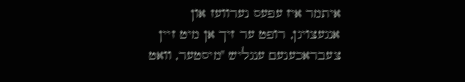איתמר איז עפעס נערוועז און אנגעצויגן, רופט ער זיך אן מיט זיין צעבראכענעם ענגליש "מיסטער, וואט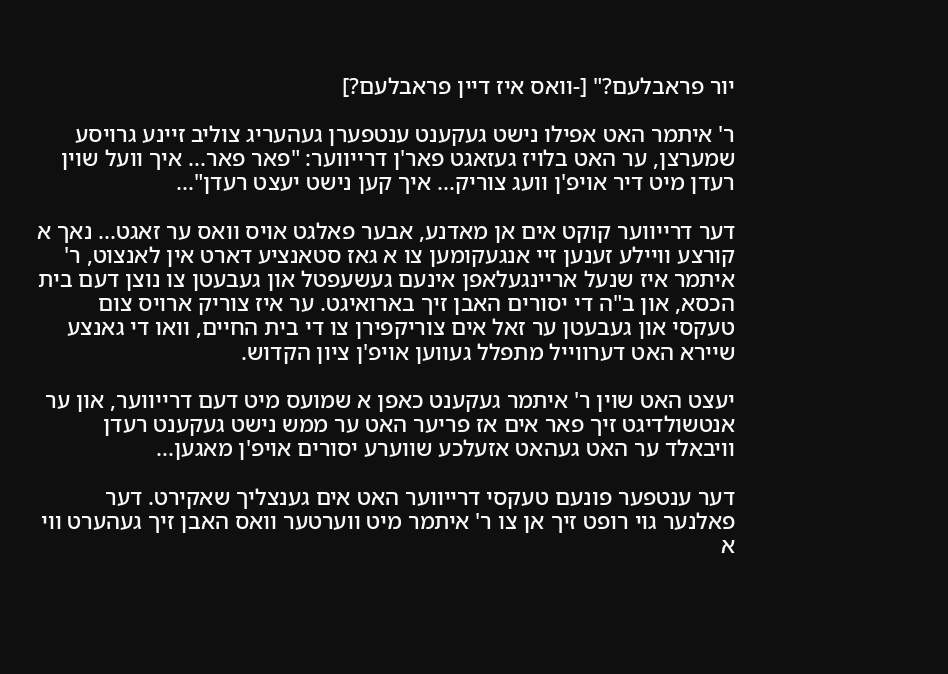יור פראבלעם?" [-וואס איז דיין פראבלעם?]

ר' איתמר האט אפילו נישט געקענט ענטפערן געהעריג צוליב זיינע גרויסע שמערצן, ער האט בלויז געזאגט פאר'ן דרייווער: "פאר פאר... איך וועל שוין רעדן מיט דיר אויפ'ן וועג צוריק... איך קען נישט יעצט רעדן"...

דער דרייווער קוקט אים אן מאדנע, אבער פאלגט אויס וואס ער זאגט... נאך א קורצע וויילע זענען זיי אנגעקומען צו א גאז סטאנציע דארט אין לאנצוט, ר' איתמר איז שנעל אריינגעלאפן אינעם געשעפטל און געבעטן צו נוצן דעם בית הכסא, און ב"ה די יסורים האבן זיך בארואיגט. ער איז צוריק ארויס צום טעקסי און געבעטן ער זאל אים צוריקפירן צו די בית החיים, וואו די גאנצע שיירא האט דערווייל מתפלל געווען אויפ'ן ציון הקדוש.

יעצט האט שוין ר' איתמר געקענט כאפן א שמועס מיט דעם דרייווער, און ער אנטשולדיגט זיך פאר אים אז פריער האט ער ממש נישט געקענט רעדן וויבאלד ער האט געהאט אזעלכע שווערע יסורים אויפ'ן מאגען...

דער ענטפער פונעם טעקסי דרייווער האט אים גענצליך שאקירט. דער פאלנער גוי רופט זיך אן צו ר' איתמר מיט ווערטער וואס האבן זיך געהערט ווי א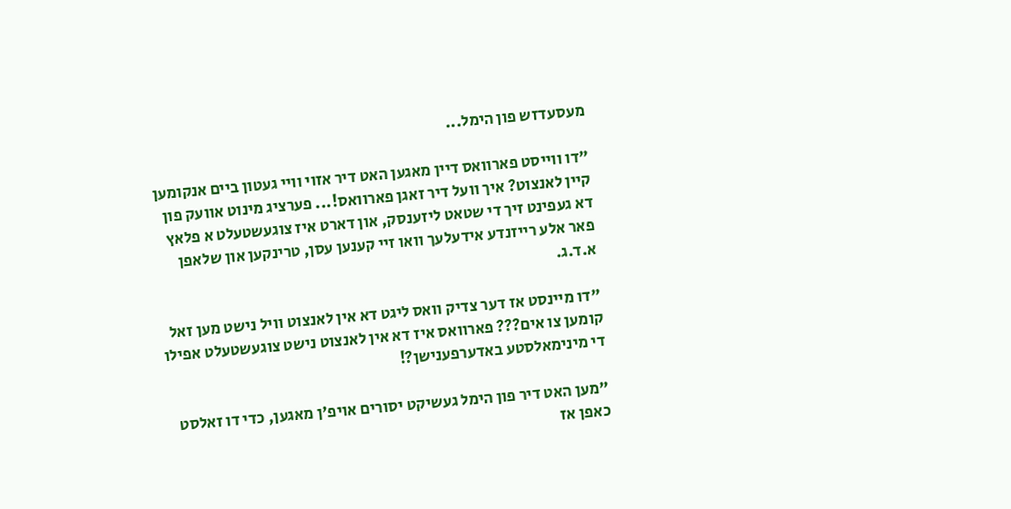מעסעדזש פון הימל...

"דו ווייסט פארוואס דיין מאגען האט דיר אזוי וויי געטון ביים אנקומען קיין לאנצוט? איך וועל דיר זאגן פארוואס!... פערציג מינוט אוועק פון דא געפינט זיך די שטאט ליזענסק, און דארט איז צוגעשטעלט א פלאץ פאר אלע רייזנדע אידעלעך וואו זיי קענען עסן, טרינקען און שלאפן א.ד.ג.

"דו מיינסט אז דער צדיק וואס ליגט דא אין לאנצוט וויל נישט מען זאל קומען צו אים??? פארוואס איז דא אין לאנצוט נישט צוגעשטעלט אפילו די מינימאלסטע באדערפענישן?!

"מען האט דיר פון הימל געשיקט יסורים אויפ'ן מאגען, כדי דו זאלסט כאפן אז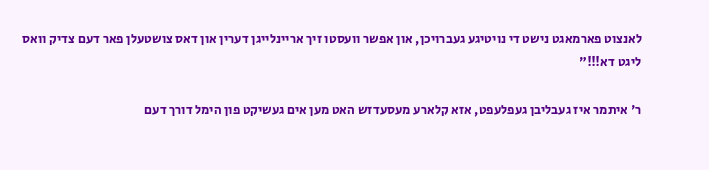לאנצוט פארמאגט נישט די נויטיגע געברויכן, און אפשר וועסטו זיך אריינלייגן דערין און דאס צושטעלן פאר דעם צדיק וואס ליגט דא!!!"

ר' איתמר איז געבליבן געפלעפט, אזא קלארע מעסעדזש האט מען אים געשיקט פון הימל דורך דעם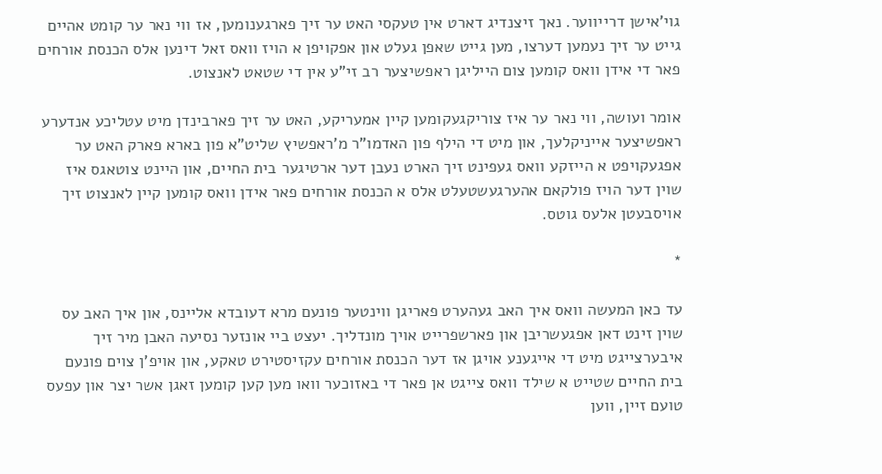גוי'אישן דרייווער. נאך זיצנדיג דארט אין טעקסי האט ער זיך פארגענומען, אז ווי נאר ער קומט אהיים גייט ער זיך נעמען דערצו, מען גייט שאפן געלט און אפקויפן א הויז וואס זאל דינען אלס הכנסת אורחים פאר די אידן וואס קומען צום הייליגן ראפשיצער רב זי"ע אין די שטאט לאנצוט.

אומר ועושה, ווי נאר ער איז צוריקגעקומען קיין אמעריקע, האט ער זיך פארבינדן מיט עטליכע אנדערע ראפשיצער אייניקלעך, און מיט די הילף פון האדמו"ר מ'ראפשיץ שליט"א פון בארא פארק האט ער אפגעקויפט א הייזקע וואס געפינט זיך הארט נעבן דער ארטיגער בית החיים, און היינט צוטאגס איז שוין דער הויז פולקאם אהערגעשטעלט אלס א הכנסת אורחים פאר אידן וואס קומען קיין לאנצוט זיך אויסבעטן אלעס גוטס.

*

עד כאן המעשה וואס איך האב געהערט פאריגן ווינטער פונעם מרא דעובדא אליינס, און איך האב עס שוין זינט דאן אפגעשריבן און פארשפרייט אויך מונדליך. יעצט ביי אונזער נסיעה האבן מיר זיך איבערצייגט מיט די אייגענע אויגן אז דער הכנסת אורחים עקזיסטירט טאקע, און אויפ'ן צוים פונעם בית החיים שטייט א שילד וואס צייגט אן פאר די באזוכער וואו מען קען קומען זאגן אשר יצר און עפעס טועם זיין, ווען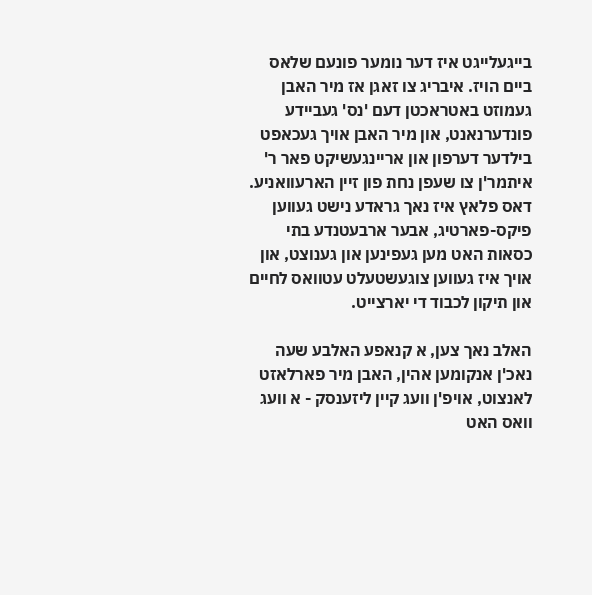בייגעלייגט איז דער נומער פונעם שלאס ביים הויז. איבריג צו זאגן אז מיר האבן געמוזט באטראכטן דעם 'נס' געביידע פונדערנאנט, און מיר האבן אויך געכאפט בילדער דערפון און אריינגעשיקט פאר ר' איתמר'ן צו שעפן נחת פון זיין הארעוואניע. דאס פלאץ איז נאך גראדע נישט געווען פיקס-פארטיג, אבער ארבעטנדע בתי כסאות האט מען געפינען און גענוצט, און אויך איז געווען צוגעשטעלט עטוואס לחיים און תיקון לכבוד די יארצייט.

האלב נאך צען, א קנאפע האלבע שעה נאכ'ן אנקומען אהין, האבן מיר פארלאזט לאנצוט, אויפ'ן וועג קיין ליזענסק - א וועג וואס האט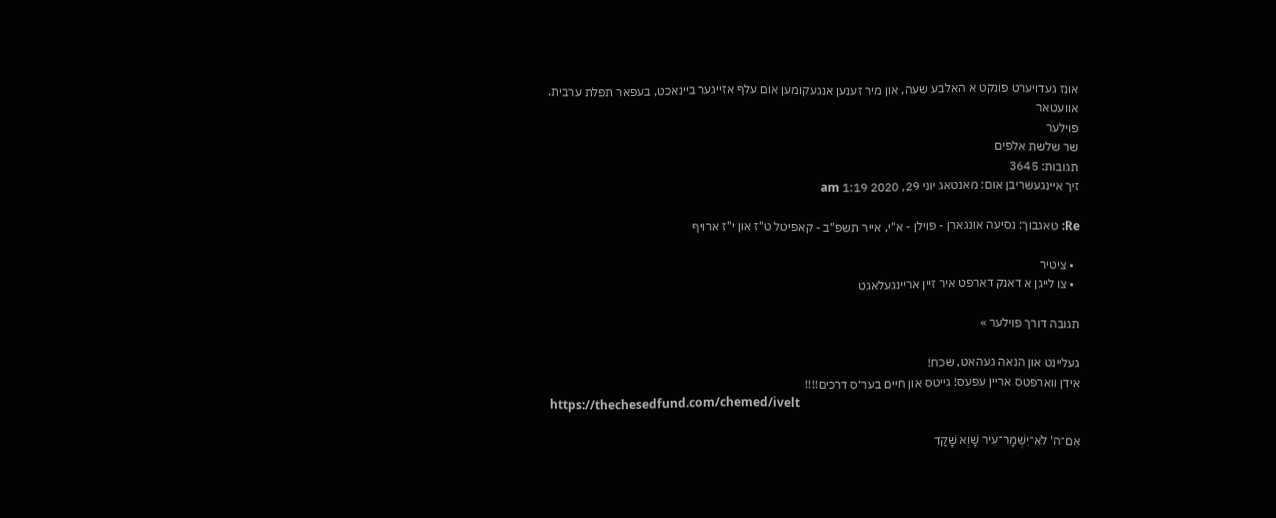אונז געדויערט פונקט א האלבע שעה, און מיר זענען אנגעקומען אום עלף אזייגער ביינאכט, בעפאר תפלת ערבית.
אוועטאר
פוילער
שר שלשת אלפים
תגובות: 3645
זיך איינגעשריבן אום: מאנטאג יוני 29, 2020 1:19 am

Re: טאגבוך: נסיעה אונגארן - פוילן - א"י, אייר תשפ"ב - קאפיטל ט"ז און י"ז ארויף

  • ציטיר
  • צו לייגן א דאנק דארפט איר זיין אריינגעלאגט

תגובה דורך פוילער »

געליינט און הנאה געהאט, שכח!
אידן ווארפטס אריין עפעס! גייטס און חיים בער׳ס דרכים!!!!
https://thechesedfund.com/chemed/ivelt

אִם־ה' לֹא־יִשְׁמָר־עִיר שָׁוְא שָׁקַד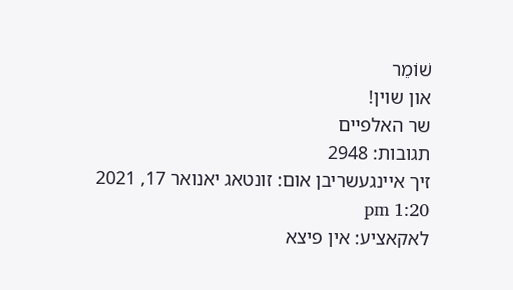שׁוֹמֵר
און שוין!
שר האלפיים
תגובות: 2948
זיך איינגעשריבן אום: זונטאג יאנואר 17, 2021 1:20 pm
לאקאציע: אין פיצא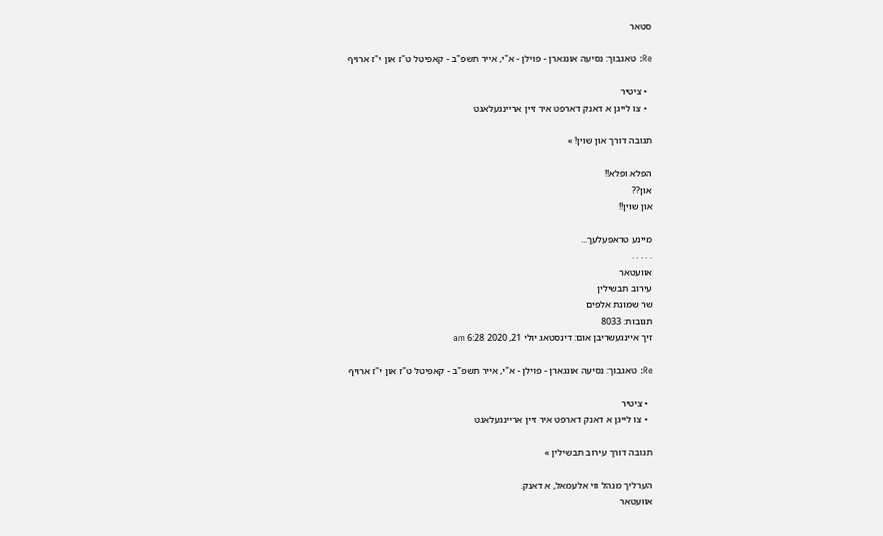סטאר

Re: טאגבוך: נסיעה אונגארן - פוילן - א"י, אייר תשפ"ב - קאפיטל ט"ז און י"ז ארויף

  • ציטיר
  • צו לייגן א דאנק דארפט איר זיין אריינגעלאגט

תגובה דורך און שוין! »

הפלא ופלא!!
און??
און שוין!!

מיינע טראפעלעך...
. . . . .
אוועטאר
עירוב תבשילין
שר שמונת אלפים
תגובות: 8033
זיך איינגעשריבן אום: דינסטאג יולי 21, 2020 6:28 am

Re: טאגבוך: נסיעה אונגארן - פוילן - א"י, אייר תשפ"ב - קאפיטל ט"ז און י"ז ארויף

  • ציטיר
  • צו לייגן א דאנק דארפט איר זיין אריינגעלאגט

תגובה דורך עירוב תבשילין »

הערליך מנהל ווי אלעמאל, א דאנק.
אוועטאר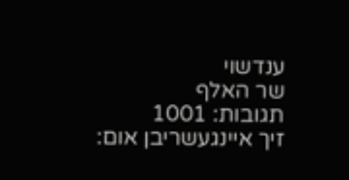ענדשוי
שר האלף
תגובות: 1001
זיך איינגעשריבן אום: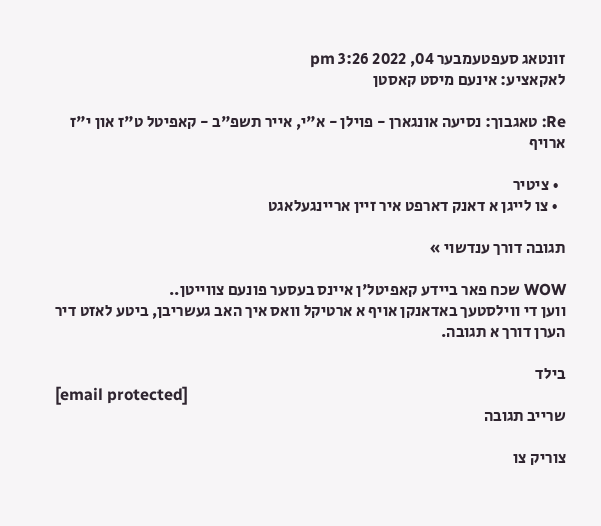זונטאג סעפטעמבער 04, 2022 3:26 pm
לאקאציע: אינעם מיסט קאסטן

Re: טאגבוך: נסיעה אונגארן - פוילן - א"י, אייר תשפ"ב - קאפיטל ט"ז און י"ז ארויף

  • ציטיר
  • צו לייגן א דאנק דארפט איר זיין אריינגעלאגט

תגובה דורך ענדשוי »

WOW שכח פאר ביידע קאפיטל'ן איינס בעסער פונעם צווייטן..
ווען די ווילסטעך באדאנקן אויף א ארטיקל וואס איך האב געשריבן, ביטע לאזט דיר הערן דורך א תגובה.

בילד
[email protected]
שרייב תגובה

צוריק צו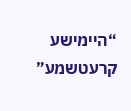“היימישע קרעטשמע”